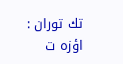تك توران :
اؤزه ت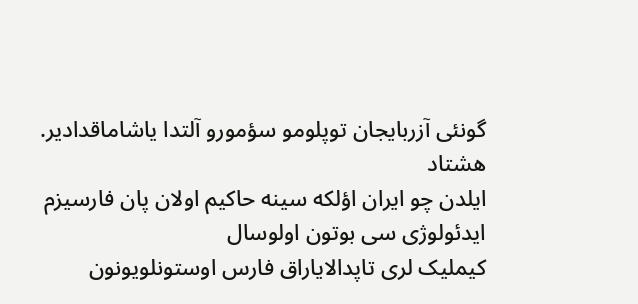گونئی آزربایجان توپلومو سؤمورو آلتدا یاشاماقدادیر. هشتاد
ایلدن چو ایران اؤلکه سینه حاکیم اولان پان فارسیزم ایدئولوژی سی بوتون اولوسال
کیملیک لری تاپدالایاراق فارس اوستونلویونون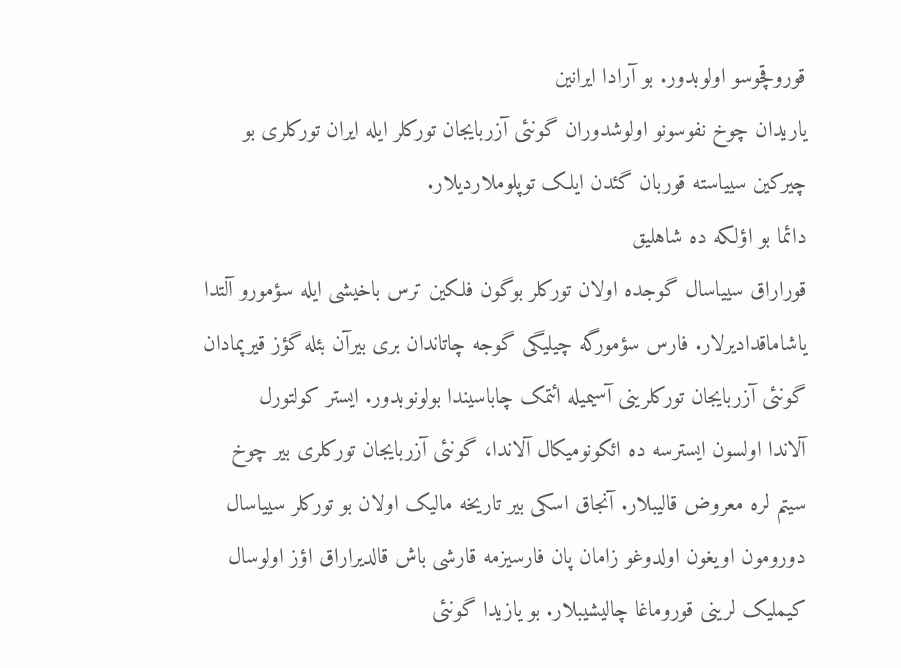قوروقچوسو اولوبدور. بو آرادا ایرانین
یاریدان چوخ نفوسونو اولوشدوران گونئی آزربایجان تورکلر ایله ایران تورکلری بو
چیرکین سییاسته قوربان گئدن ایلک توپلوملاردیلار.
دائما بو اؤلکه ده شاهلیق
قوراراق سییاسال گوجده اولان تورکلر بوگون فلکین ترس باخیشی ایله سؤمورو آلتدا
یاشاماقدادیرلار. فارس سؤمورگه چیلیگی گوجه چاتاندان بری بیرآن بئله گؤز قیرپمادان
گونئی آزربایجان تورکلرینی آسیمیله ائتمک چاباسیندا بولونوبدور. ایستر کولتورل
آلاندا اولسون ایسترسه ده ائکونومیکال آلاندا، گونئی آزربایجان تورکلری بیر چوخ
سیتم لره معروض قالیبلار. آنجاق اسکی بیر تاریخه مالیک اولان بو تورکلر سییاسال
دورومون اویغون اولدوغو زامان پان فارسیزمه قارشی باش قالدیراراق اؤز اولوسال
کیملیک لرینی قوروماغا چالیشیبلار. بو یازیدا گونئی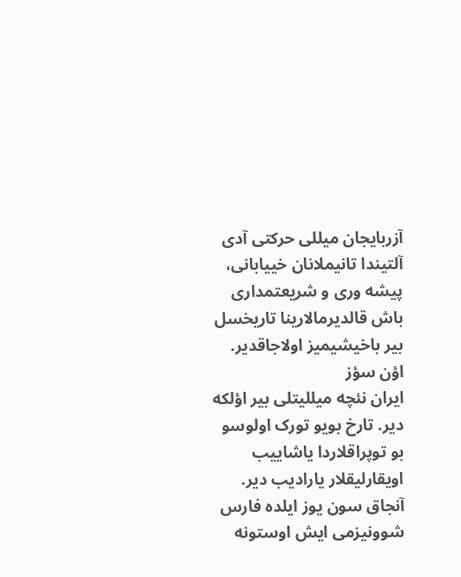آزربایجان میللی حرکتی آدی
آلتیندا تانیملانان خییابانی، پیشه وری و شریعتمداری باش قالدیرمالارینا تاریخسل
بیر باخیشیمیز اولاجاقدیر.
اؤن سؤز
ایران نئچه میللیتلی بیر اؤلکه دیر. تارخ بویو تورک اولوسو
بو توپراقلاردا یاشاییب اویقارلیقلار یارادیب دیر. آنجاق سون یوز ایلده فارس
شوونیزمی ایش اوستونه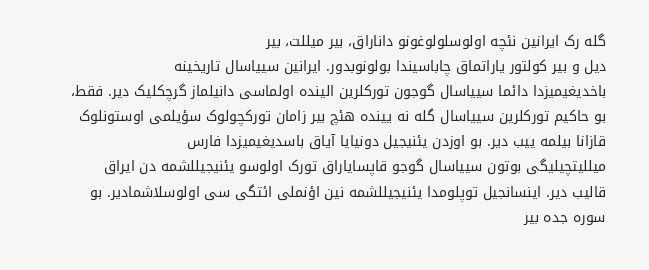گله رک ایرانین نئچه اولوسلولوغونو داناراق، بیر میللت، بیر
دیل و بیر کولتور یاراتماق چاباسیندا بولونوبدور. ایرانین سییاسال تاریخینه
باخدیغیمیزدا دائما سییاسال گوجون تورکلرین الینده اولماسی دانیلماز گرچکلیک دیر. فقط،
بو حاکیم تورکلرین سییاسال گله نه یینده هئچ بیر زامان تورکچولوک سؤیلمی اوستونلوک
قازانا بیلمه ییب دیر. بو اوزدن یئنیجیل دونیایا آیاق باسدیغیمیزدا فارس
میللیتچیلیگی بوتون سییاسال گوجو قاپسایاراق تورک اولوسو یئنیجیللشمه دن ایراق
قالیب دیر. اینسانجیل توپلومدا یئنیجیللشمه نین اؤنملی ائتگی سی اولوسلاشمادیر. بو
سوره جده بیر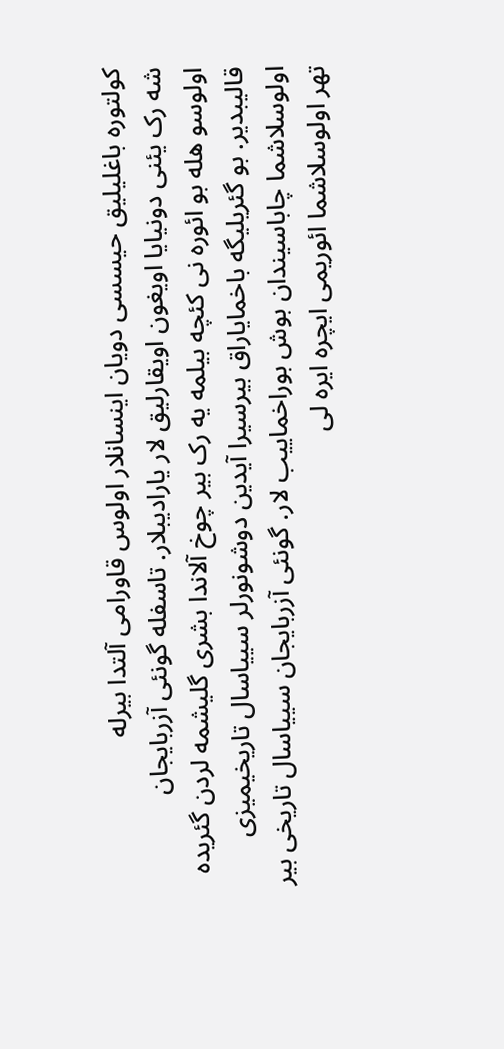کولتوره باغلیلیق حیسسی دویان اینسانلار اولوس قاورامی آلتدا بیرله
شه رک یئنی دونیایا اویغون اویقارلیق لار یارادیبلار. تاسفله گونئی آزربایجان
اولوسو هله بو ائوره نی کئچه بیلمه یه رک بیر چوخ آلاندا بشری گلیشمه لردن گئریده
قالیبدیر. بو گئریلیگه باخمایاراق بیرسیرا آیدین دوشونورلر سییاسال تاریخیمیزی
اولوسلاشما چاباسیندان بوش بوراخماییب لار. گونئی آزربایجان سییاسال تاریخی بیر
تهر اولوسلاشما ائوریمی ایچره ایره لی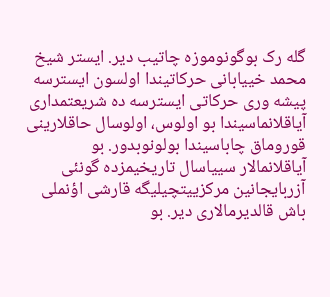گله رک بوگونوموزه چاتیب دیر. ایستر شیخ
محمد خییابانی حرکاتیندا اولسون ایسترسه پیشه وری حرکاتی ایسترسه ده شریعتمداری
آیاقلانماسیندا بو اولوس، اولوسال حاقلارینی قوروماق چاباسیندا بولونوبدور. بو
آیاقلانمالار سییاسال تاریخیمزده گونئی آزربایجانین مرکزییتچیلیگه قارشی اؤنملی
باش قالدیرمالاری دیر. بو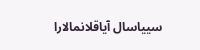سییاسال آیاقلانمالارا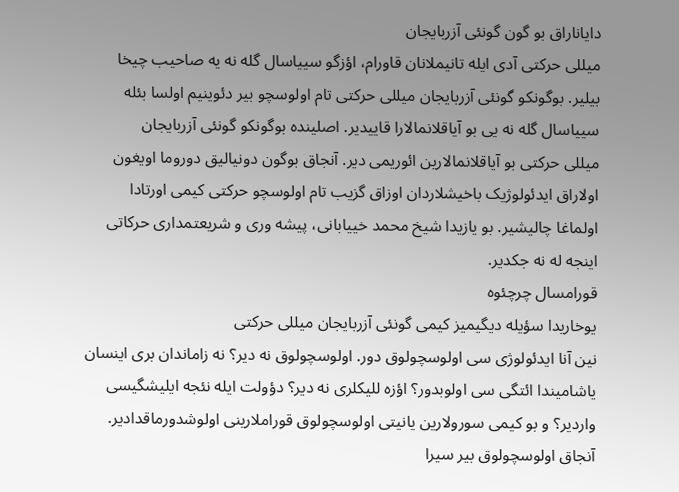دایاناراق بو گون گونئی آزربایجان
میللی حرکتی آدی ایله تانیملانان قاورام، اؤزگو سییاسال گله نه یه صاحیب چیخا
بیلیر. بوگونکو گونئی آزربایجان میللی حرکتی تام اولوسچو بیر دئوینیم اولسا بئله
سییاسال گله نه یی بو آیاقلانمالارا قاییدیر. اصلینده بوگونکو گونئی آزربایجان
میللی حرکتی بو آیاقلانمالارین ائوریمی دیر. آنجاق بوگون دونیالیق دوروما اویغون
اولاراق ایدئولوژیک باخیشلاردان اوزاق گزیب تام اولوسچو حرکتی کیمی اورتادا
اولماغا چالیشیر. بو یازیدا شیخ محمد خییابانی، پیشه وری و شریعتمداری حرکاتی
اینجه له نه جکدیر.
قورامسال چرچئوه
یوخاریدا سؤیله دیگیمیز کیمی گونئی آزربایجان میللی حرکتی
نین آنا ایدئولوژی سی اولوسچولوق دور. اولوسچولوق نه دیر؟ نه زاماندان بری اینسان
یاشامیندا ائتگی سی اولوبدور؟ اؤزه للیکلری نه دیر؟ دؤولت ایله نئجه ایلیشگیسی
واردیر؟ و بو کیمی سورولارین یانیتی اولوسچولوق قوراملارینی اولوشدورماقدادیر.
آنجاق اولوسچولوق بیر سیرا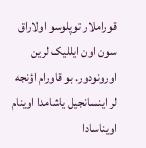قوراملار توپلوسو اولاراق سون اون ایللیک لرین
اورونودور. بو قاورام اؤنجه لر اینسانجیل یاشامدا اوینام اویناسادا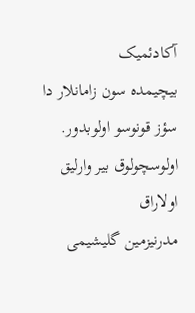آکادئمیک
بیچیمده سون زامانلار دا سؤز قونوسو اولوبدور. اولوسچولوق بیر وارلیق اولاراق
مدرنیزمین گلیشیمی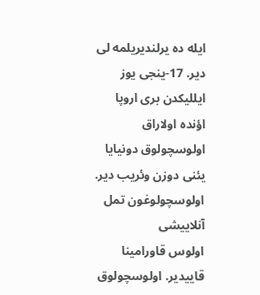ایله ده یرلندیریلمه لی دیر. 17-ینجی یوز ایللیکدن بری اروپا
اؤنده اولاراق اولوسچولوق دونیایا یئنی دوزن وئریب دیر. اولوسچولوغون تمل آنلاییشی
اولوس قاورامینا قاییدیر. اولوسچولوق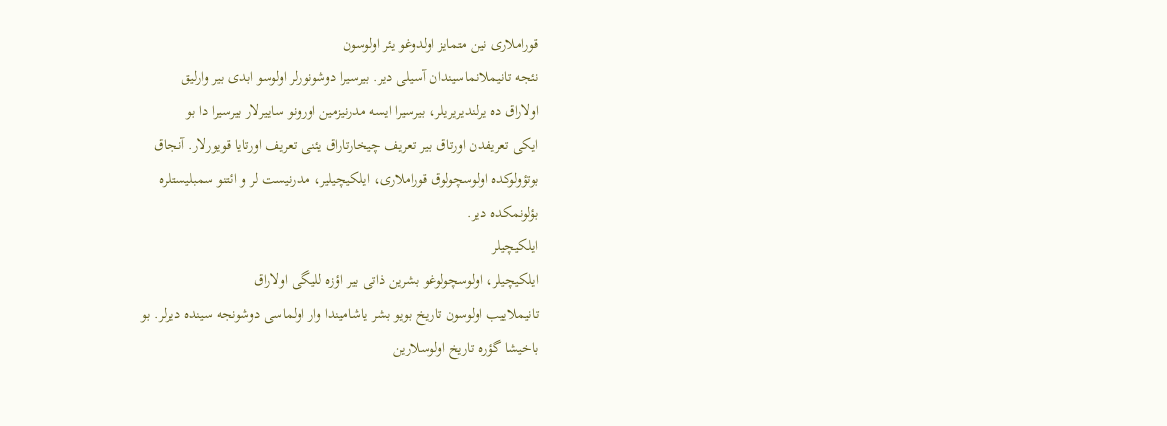قوراملاری نین متمایز اولدوغو یئر اولوسون
نئجه تانیملانماسیندان آسیلی دیر. بیرسیرا دوشونورلر اولوسو ابدی بیر وارلیق
اولاراق ده یرلندیریریلر، بیرسیرا ایسه مدرنیزمین اورونو ساییرلار بیرسیرا دا بو
ایکی تعریفدن اورتاق بیر تعریف چیخارتاراق یئنی تعریف اورتایا قویورلار. آنجاق
بوتؤولوکده اولوسچولوق قوراملاری، ایلکیچیلیر، مدرنیست لر و ائتنو سمبلیستلره
بؤلونمکده دیر.
ایلکیچیلر
ایلکیچیلر، اولوسچولوغو بشرین ذاتی بیر اؤزه للیگی اولاراق
تانیملاییب اولوسون تاریخ بویو بشر یاشامیندا وار اولماسی دوشونجه سینده دیرلر. بو
باخیشا گؤره تاریخ اولوسلارین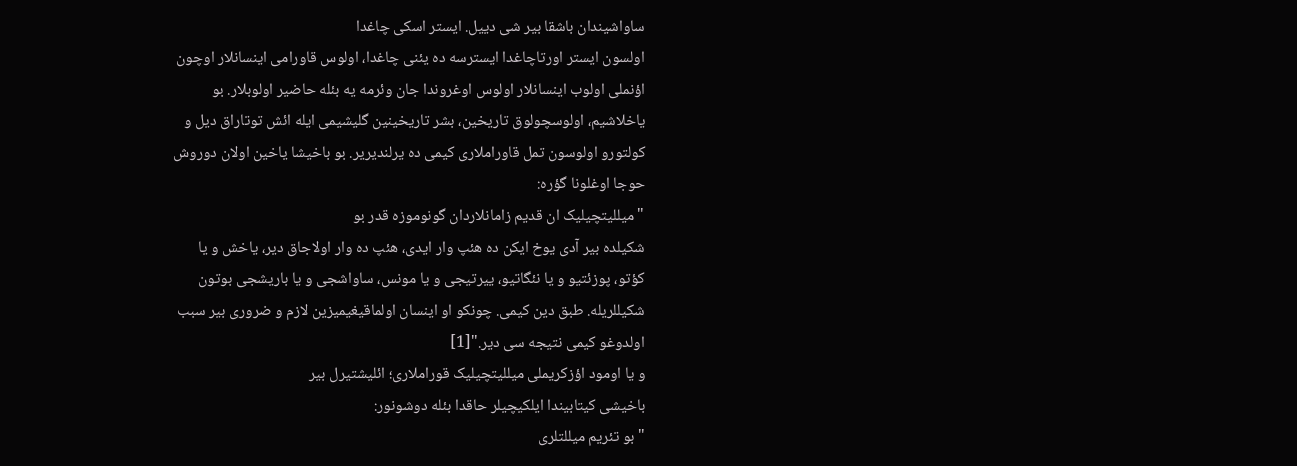ساواشیندان باشقا بیر شی دییل. ایستر اسکی چاغدا
اولسون ایستر اورتاچاغدا ایسترسه ده یئنی چاغدا، اولوس قاورامی اینسانلار اوچون
اؤنملی اولوب اینسانلار اولوس اوغروندا جان وئرمه یه بئله حاضیر اولوبلار. بو
یاخلاشیم، اولوسچولوق تاریخین، بشر تاریخینین گلیشیمی ایله ائش توتاراق دیل و
کولتورو اولوسون تمل قاوراملاری کیمی ده یرلندیریر. بو باخیشا یاخین اولان دوروش
حوجا اوغلونا گؤره:
" میللیتچیلیک ان قدیم زامانلاردان گونوموزه قدر بو
شکیلده بیر آدی یوخ ایکن ده هئپ وار ایدی، هئپ ده وار اولاجاق دیر، یاخش و یا
کؤتو، پوزئتیو و یا نئگاتیو، ییرتیجی و یا مونس، ساواشجی و یا باریشجی بوتون
شکیللریله. طبق دین کیمی. چونکو او اینسان اولماقیغیمیزین لازم و ضروری بیر سبب
اولدوغو کیمی نتیجه سی دیر."[1]
و یا اومود اؤزکریملی میللیتچیلیک قوراملاری؛ ائلیشتیرل بیر
باخیشی کیتابیندا ایلکیچیلر حاقدا بئله دوشونور:
" بو تئریم میللتلری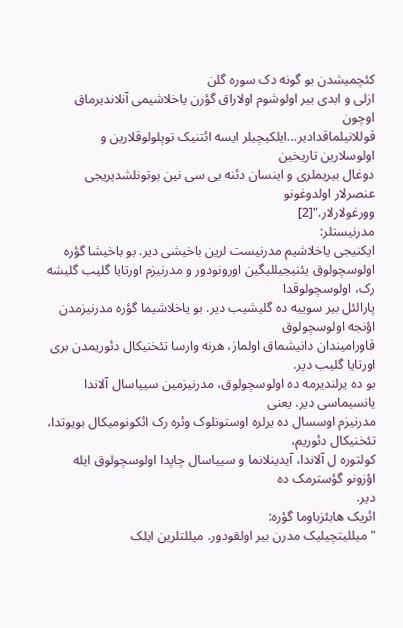کئچمیشدن بو گونه دک سوره گلن
ازلی و ابدی بیر اولوشوم اولاراق گؤرن یاخلاشیمی آنلاندیرماق اوچون
قوللانیلماقدادیر...ایلکیچیلر ایسه ائتنیک توپلولوقلارین و اولوسلارین تاریخین
دوغال بیریملری و اینسان دئنه یی سی نین بوتونلشدیریجی عنصرلار اولدوغونو
وورغولارلار."[2]
مدرنیستلر:
ایکنیجی یاخلاشیم مدرنیست لرین باخیشی دیر. بو باخیشا گؤره
اولوسچولوق یئنیجیللیگین اورونودور و مدرنیزم اورتایا گلیب گلیشه رک، اولوسچولوقدا
پارالئل بیر سوییه ده گلیشیب دیر. بو یاخلاشیما گؤره مدرنیزمدن اؤنجه اولوسچولوق
قاورامیندان دانیشماق اولماز، هرنه وارسا تئخنیکال دئوریمدن بری اورتایا گلیب دیر.
بو ده یرلندیرمه ده اولوسچولوق، مدرنیزمین سییاسال آلاندا یانسیماسی دیر. یعنی
مدرنیزم اوسسال ده یرلره اوستونلوک وئره رک ائکونومیکال بویوتدا، تئخنیکال دئوریم،
کولتوره ل آلاندا، آیدینلانما و سییاسال چاپدا اولوسچولوق ایله اؤزونو گؤسترمک ده
دیر.
ائریک هابئزباوما گؤره:
" میللیتچیلیک مدرن بیر اولقودور. میللتلرین ایلک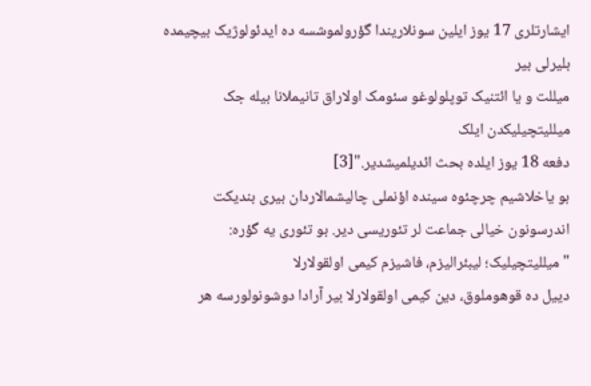ایشارتلری 17 یوز ایلین سونلاریندا گؤرولموشسه ده ایدئولوژیک بیچیمده بلیرلی بیر
میللت و یا ائتنیک توپلولوغو سئومک اولاراق تانیملانا بیله جک میللیتچیلیکدن ایلک
دفعه 18 یوز ایلده بحث ائدیلمیشدیر."[3]
بو یاخلاشیم چرچئوه سینده اؤنملی چالیشمالاردان بیری بندیکت
اندرسونون خیالی جماعت لر تئوریسی دیر. بو تئوری یه گؤره:
"میللیتچیلیک؛ لیبئرالیزم، فاشیزم کیمی اولقولارلا
دییل ده قوهوملوق، دین کیمی اولقولارلا بیر آرادا دوشونولورسه هر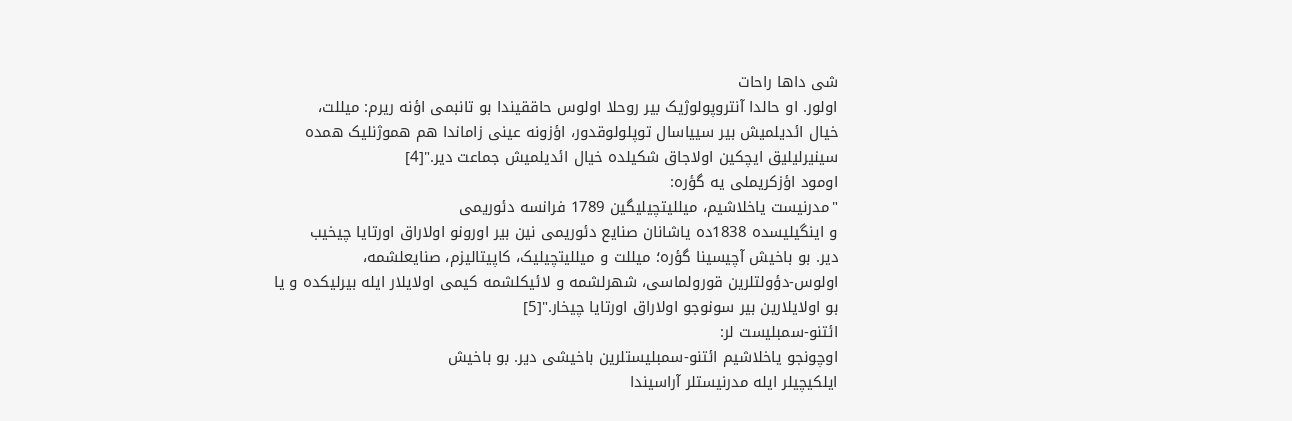شی داها راحات
اولور. او حالدا آنتروپولوژیک بیر روحلا اولوس حاققیندا بو تانبمی اؤنه ریرم: میللت،
خیال ائدیلمیش بیر سییاسال توپلولوقدور، اؤزونه عینی زاماندا هم هموژنلیک همده
سینیرلیلیق ایچکین اولاجاق شکیلده خیال ائدیلمیش جماعت دیر."[4]
اومود اؤزکریملی یه گؤره:
"مدرنیست یاخلاشیم، میللیتچیلیگین 1789 فرانسه دئوریمی
و اینگیلیسده 1838ده یاشانان صنایع دئوریمی نین بیر اورونو اولاراق اورتایا چیخیب
دیر. بو باخیش آچیسینا گؤره؛ میللت و میللیتچیلیک، کاپیتالیزم، صنایعلشمه،
اولوس-دؤولتلرین قورولماسی، شهرلشمه و لائیکلشمه کیمی اولایلار ایله بیرلیکده و یا
بو اولایلارین بیر سونوجو اولاراق اورتایا چیخار."[5]
ائتنو-سمبلیست لر:
اوچونجو یاخلاشیم ائتنو-سمبلیستلرین باخیشی دیر. بو باخیش
ایلکیچیلر ایله مدرنیستلر آراسیندا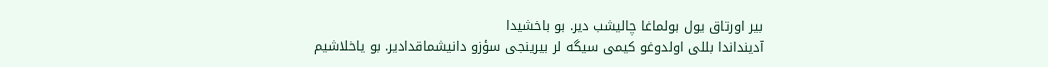بیر اورتاق یول بولماغا چالیشب دیر. بو باخشیدا
آدینداندا بللی اولدوغو کیمی سیگه لر بیرینجی سؤزو دانیشماقدادیر. بو یاخلاشیم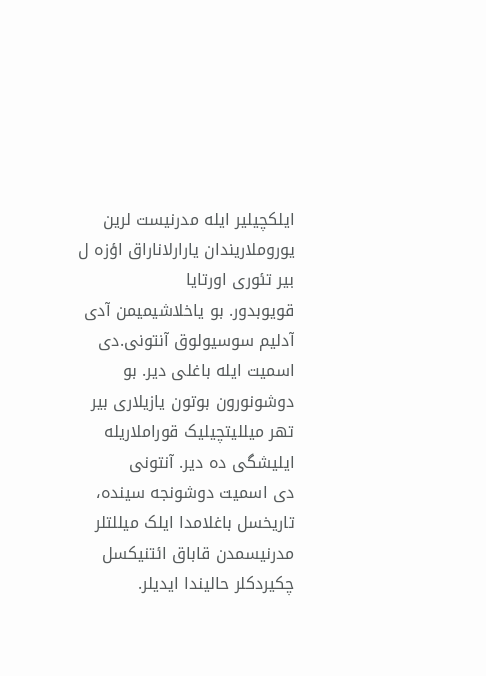ایلکچیلیر ایله مدرنیست لرین یوروملاریندان یارارلاناراق اؤزه ل بیر تئوری اورتایا
قویوبدور. بو یاخلاشیمیمن آدی آدلیم سوسیولوق آنتونی.دی اسمیت ایله باغلی دیر. بو
دوشونورون بوتون یازیلاری بیر تهر میللیتچیلیک قوراملاریله ایلیشگی ده دیر. آنتونی
دی اسمیت دوشونجه سینده، تاریخسل باغلامدا ایلک میللتلر مدرنیسمدن قاباق ائتنیکسل
چکیردکلر حالیندا ایدیلر.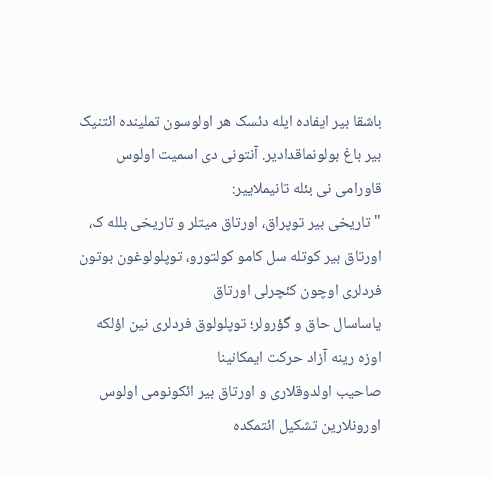باشقا بیر ایفاده ایله دئسک هر اولوسون تملینده ائتنیک
بیر باغ بولونماقدادیر. آنتونی دی اسمیت اولوس قاورامی نی بئله تانیملاییر:
" تاریخی بیر توپراق، اورتاق میتلر و تاریخی بلله ک،
اورتاق بیر کوتله سل کامو کولتورو، توپلولوغون بوتون فردلری اوچون کئچرلی اورتاق
یاساسال حاق و گؤرولر؛ توپلولوق فردلری نین اؤلکه اوزه رینه آزاد حرکت ایمکانینا
صاحیب اولدوقلاری و اورتاق بیر ائکونومی اولوس اورونلارین تشکیل ائتمکده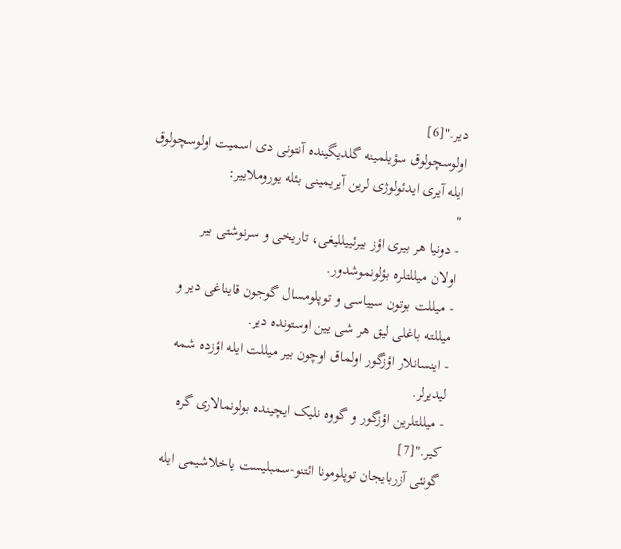دیر."[6]
اولوسچولوق سؤیلمینه گلدیگینده آنتونی دی اسمیت اولوسچولوق
ایله آیری ایدئولوژی لرین آیریمینی بئله یوروملاییر:
"
- دونیا هر بیری اؤز بیرئییللیغی، تاریخی و سرنوشتی بیر
اولان میللتلره بؤلونموشدور.
- میللت بوتون سییاسی و توپلومسال گوجون قایناغی دیر و
میللته باغلی لیق هر شی یین اوستونده دیر.
- اینسانلار اؤزگور اولماق اوچون بیر میللت ایله اؤزده شمه
لیدیرلر.
- میللتلرین اؤزگور و گووه نلیک ایچینده بولونمالاری گره
کیر."[7]
گونئی آزربایجان توپلومونا ائتنو-سمبلیست یاخلاشیمی ایله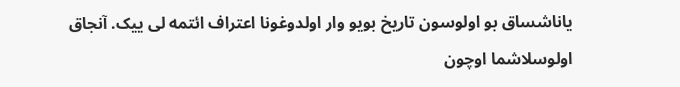یاناشساق بو اولوسون تاریخ بویو وار اولدوغونا اعتراف ائتمه لی ییک. آنجاق
اولوسلاشما اوچون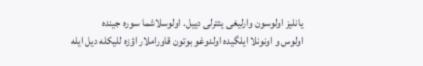یانلیز اولوسون وارلیغی یئترلی دییل. اولوسلاشما سوره جینده
اولوس و اونونلا ایلگیده اولدوغو بوتون قاوراملار اؤزه للیکله دیل ایله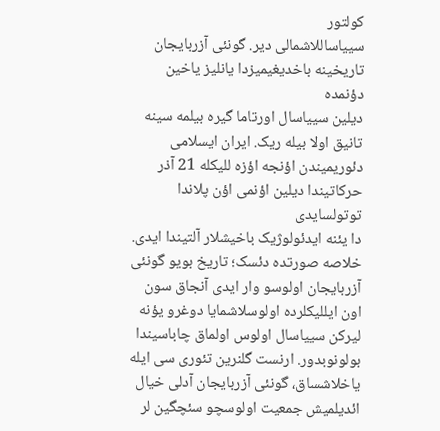کولتور
سییاساللاشمالی دیر. گونئی آزربایجان تاریخینه باخدیغیمیزدا یانلیز یاخین دؤنمده
دیلین سییاسال اورتاما گیره بیلمه سینه تانیق اولا بیله ریک. ایران ایسلامی
دئوریمیندن اؤنجه اؤزه للیکله 21 آذر حرکاتیندا دیلین اؤنمی اؤن پلاندا توتولسایدی
دا یئنه ایدئولوژیک باخیشلار آلتیندا ایدی. خلاصه صورتده دئسک؛ تاریخ بویو گونئی
آزربایجان اولوسو وار ایدی آنجاق سون اون ایللیکلرده اولوسلاشمایا دوغرو یؤنه
لیرکن سییاسال اولوس اولماق چاباسیندا بولونوبدور. ارنست گلنرین تئوری سی ایله
یاخلاشساق، گونئی آزربایجان آدلی خیال ائدیلمیش جمعیت اولوسچو سئچگین لر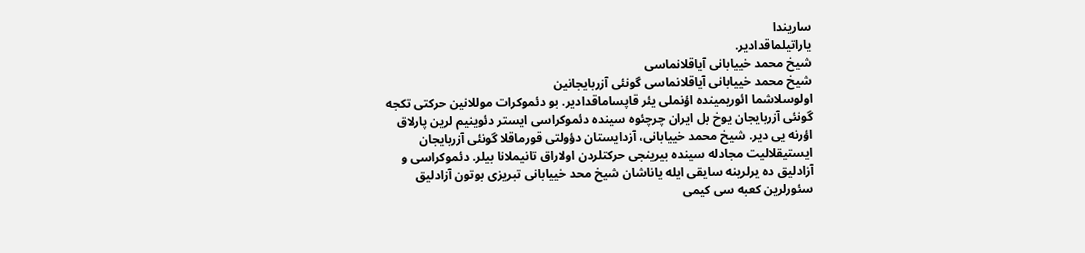ساریندا
یاراتیلماقدادیر.
شیخ محمد خییابانی آیاقلانماسی
شیخ محمد خییابانی آیاقلانماسی گونئی آزربایجانین
اولوسلاشما ائوریمینده اؤنملی یئر قاپساماقدادیر. بو دئموکرات موللانین حرکتی تکجه
گونئی آزربایجان یوخ بل ایران چرچئوه سینده دئموکراسی ایستر دئوینیم لرین پارلاق
اؤرنه یی دیر. شیخ محمد خییابانی، آزدایستان دؤولتی قورماقلا گونئی آزربایجان
ایستیقلالیت مجادله سینده بیرینجی حرکتلردن اولاراق تانیملانا بیلر. دئموکراسی و
آزادلیق ده یرلرینه سایقی ایله یاناشان شیخ محد خییابانی تبریزی بوتون آزادلیق
سئورلرین کعبه سی کیمی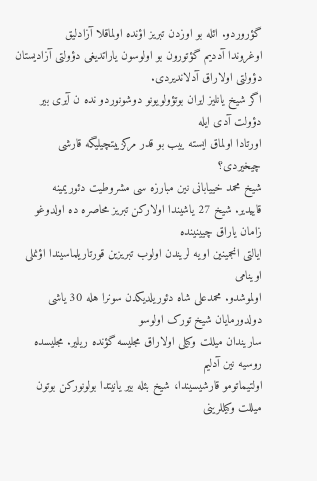گؤروردو. ائله بو اوزدن تبریز اؤنده اولماقلا آزادلیق
اوغروندا آددیم گؤتورون بو اولوسون یاراتدیغی دؤولتی آزادیستان دؤولتی اولاراق آدلاندیردی.
اگر شیخ یانلیز ایران بوتؤولویونو دوشونوردو نده ن آیری بیر دؤولت آدی ایله
اورتادا اولماق ایسته ییب بو قدر مرکزییتچیلیگه قارشی چیخیردی؟
شیخ محمد خییابانی نین مبارزه سی مشروطیت دئوریمینه
قاییدیر. شیخ 27 یاشیندا اولارکن تبریز محاصره ده اولدوغو زامان یاراق چیینینده
ایالتی انجمینین اویه لریندن اولوب تبریزین قورتاریلماسیندا اؤنملی اوینامی
اولموشدو. محمدعلی شاه دئوریلدیکدن سونرا هله 30 یاشی دولدورمایان شیخ تورک اولوسو
ساریندان میللت وکیلی اولاراق مجلیسه گؤنده ریلیر. مجلیسده روسیه نین آدلیم
اولتیماتومو قارشیسیندا، شیخ بئله بیر یانیتدا بولونورکن بوتون میللت وکیللرینی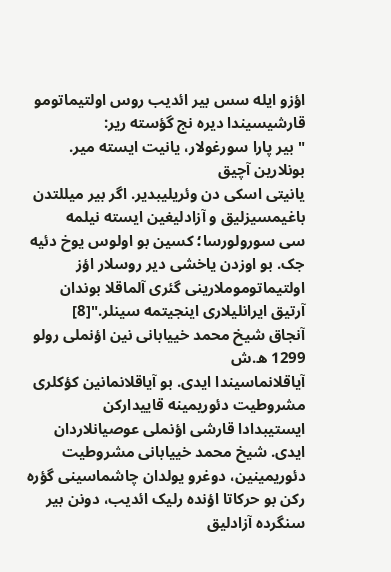اؤزو ایله سس بیر ائدیب روس اولتیماتومو قارشیسیندا دیره نج گؤسته ریر:
" بیر پارا سورغولار، یانیت ایسته میر. بونلارین آچیق
یانیتی اسکی دن وئریلیبدیر. اگر بیر میللتدن باغیمسیزلیق و آزادلیغین ایسته نیلمه
سی سورولورسا؛ کسین بو اولوس یوخ دئیه جک. بو اوزدن یاخشی دیر روسلار اؤز
اولتیماتوموملارینی گئری آلماقلا بوندان آرتیق ایرانلیلاری اینجیتمه سینلر."[8]
آنجاق شیخ محمد خییابانی نین اؤنملی رولو 1299 ه.ش
آیاقلانماسیندا ایدی. بو آیاقلانمانین کؤکلری مشروطیت دئوریمینه قاییدارکن
ایستیبدادا قارشی اؤنملی عوصیانلاردان ایدی. شیخ محمد خییابانی مشروطیت
دئوریمینین، دوغرو یولدان چاشماسینی گؤره رکن بو حرکاتا اؤنده رلیک ائدیب، دونن بیر
سنگرده آزادلیق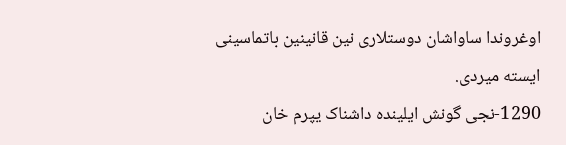اوغروندا ساواشان دوستلاری نین قانینین باتماسینی ایسته میردی.
1290-نجی گونش ایلینده داشناک یپرم خان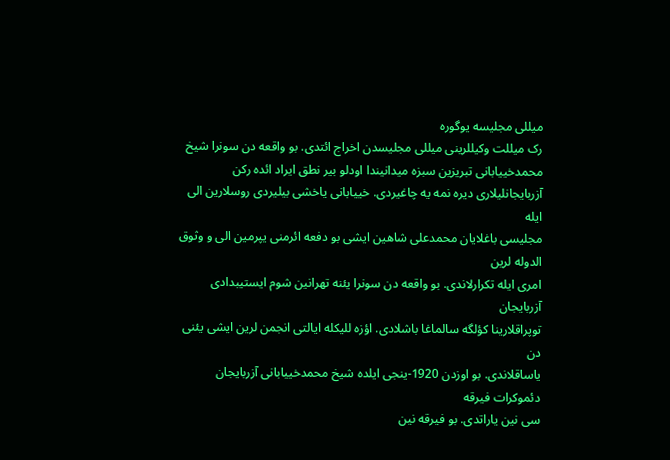میللی مجلیسه یوگوره
رک میللت وکیللرینی میللی مجلیسدن اخراج ائتدی. بو واقعه دن سونرا شیخ
محمدخییابانی تبریزین سبزه میدانیندا اودلو بیر نطق ایراد ائده رکن
آزربایجانلیلاری دیره نمه یه چاغیردی. خییابانی یاخشی بیلیردی روسلارین الی ایله
مجلیسی باغلایان محمدعلی شاهین ایشی بو دفعه ائرمنی یپرمین الی و وثوق الدوله لرین
امری ایله تکرارلاندی. بو واقعه دن سونرا یئنه تهرانین شوم ایستیبدادی آزربایجان
توپراقلارینا کؤلگه سالماغا باشلادی. اؤزه للیکله ایالتی انجمن لرین ایشی یئنی دن
یاساقلاندی. بو اوزدن 1920-ینجی ایلده شیخ محمدخییابانی آزربایجان دئموکرات فیرقه
سی نین یاراتدی. بو فیرقه نین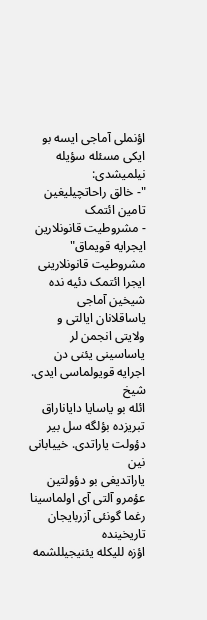اؤنملی آماجی ایسه بو ایکی مسئله سؤیله نیلمیشدی:
"- خالق راحاتچیلیغین تامین ائتمک
- مشروطیت قانونلارین ایجرایه قویماق"
مشروطیت قانونلارینی ایجرا ائتمک دئیه نده شیخین آماجی
یاساقلانان ایالتی و ولایتی انجمن لر یاساسینی یئنی دن اجرایه قویولماسی ایدی. شیخ
ائله بو یاسایا دایاناراق تبریزده بؤلگه سل بیر دؤولت یاراتدی. خییابانی نین
یاراتدیغی بو دؤولتین عؤمرو آلتی آی اولماسینا رغما گونئی آزربایجان تاریخینده
اؤزه للیکله یئنیجیللشمه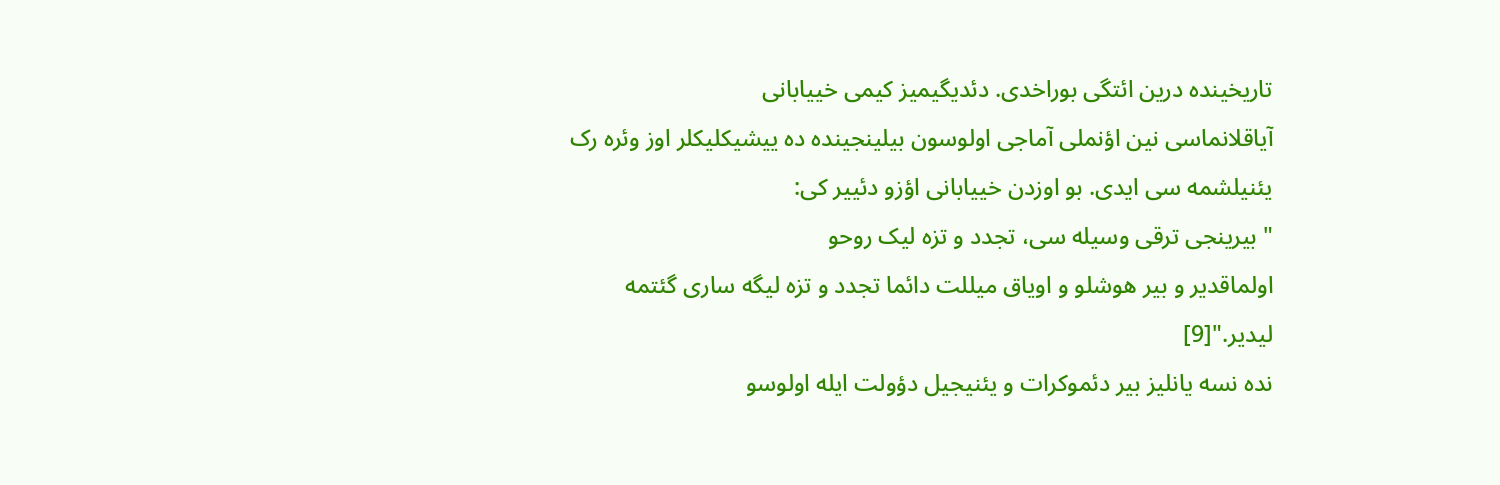تاریخینده درین ائتگی بوراخدی. دئدیگیمیز کیمی خییابانی
آیاقلانماسی نین اؤنملی آماجی اولوسون بیلینجینده ده ییشیکلیکلر اوز وئره رک
یئنیلشمه سی ایدی. بو اوزدن خییابانی اؤزو دئییر کی:
" بیرینجی ترقی وسیله سی، تجدد و تزه لیک روحو
اولماقدیر و بیر هوشلو و اویاق میللت دائما تجدد و تزه لیگه ساری گئتمه
لیدیر."[9]
نده نسه یانلیز بیر دئموکرات و یئنیجیل دؤولت ایله اولوسو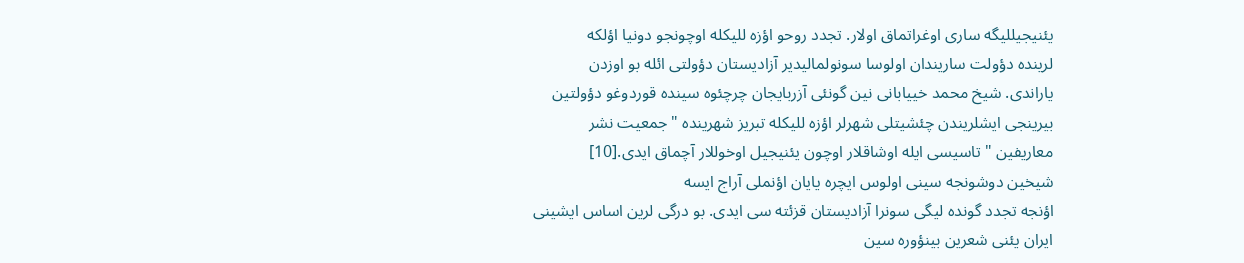یئنیجیللیگه ساری اوغراتماق اولار. تجدد روحو اؤزه للیکله اوچونجو دونیا اؤلکه
لرینده دؤولت ساریندان اولوسا سونولمالیدیر آزادیستان دؤولتی ائله بو اوزدن
یاراندی. شیخ محمد خییابانی نین گونئی آزربایجان چرچئوه سینده قوردوغو دؤولتین
بیرینجی ایشلریندن چئشیتلی شهرلر اؤزه للیکله تبریز شهرینده "جمعیت نشر
معاریفین " تاسیسی ایله اوشاقلار اوچون یئنیجیل اوخوللار آچماق ایدی.[10]
شیخین دوشونجه سینی اولوس ایچره یایان اؤنملی آراج ایسه
اؤنجه تجدد گونده لیگی سونرا آزادیستان قزئته سی ایدی. بو درگی لرین اساس ایشینی
ایران یئنی شعرین بینؤوره سین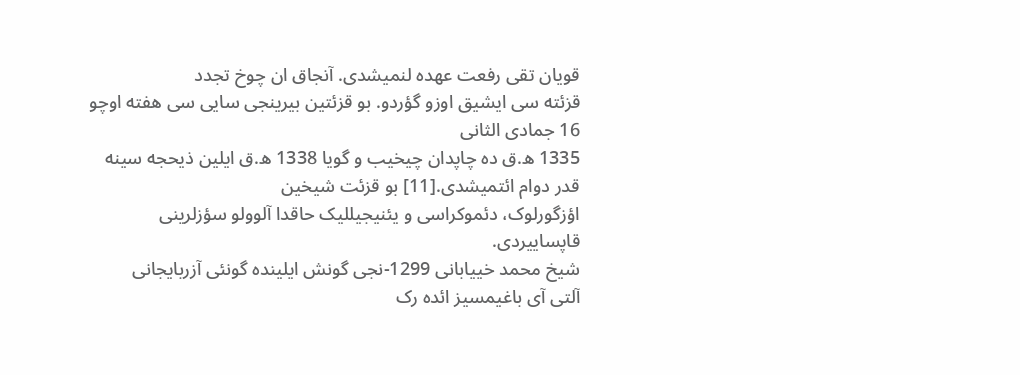قویان تقی رفعت عهده لنمیشدی. آنجاق ان چوخ تجدد
قزئته سی ایشیق اوزو گؤردو. بو قزئتین بیرینجی سایی سی هفته اوچو 16 جمادی الثانی
1335 ه.ق ده چاپدان چیخیب و گویا 1338 ه.ق ایلین ذیحجه سینه قدر دوام ائتمیشدی.[11] بو قزئت شیخین
اؤزگورلوک، دئموکراسی و یئنیجیللیک حاقدا آلوولو سؤزلرینی قاپساییردی.
شیخ محمد خییابانی 1299-نجی گونش ایلینده گونئی آزربایجانی
آلتی آی باغیمسیز ائده رک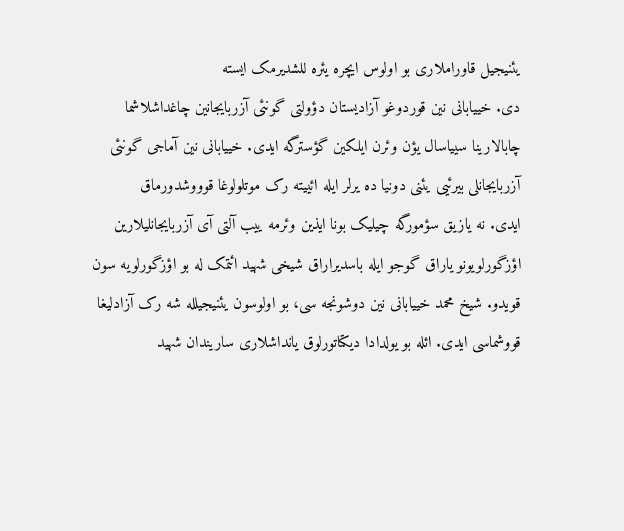یئنیجیل قاوراملاری بو اولوس ایچره یئره للشدیرمک ایسته
دی. خییابانی نین قوردوغو آزادیستان دؤولتی گونئی آزربایجانین چاغداشلاشما
چابالارینا سییاسال یؤن وئرن ایلکین گؤسترگه ایدی. خییابانی نین آماجی گونئی
آزربایجانلی بیرئیی یئنی دونیا ده یرلر ایله ائییته رک موتلولوغا قوووشدورماق
ایدی. نه یازیق سؤمورگه چیلیک بونا ایذین وئرمه ییب آلتی آی آزربایجانلیلارین
اؤزگورلویونو یاراق گوجو ایله باسدیراراق شیخی شهید ائتمک له بو اؤزگورلویه سون
قویدو. شیخ محمد خییابانی نین دوشونجه سی، بو اولوسون یئنیجیلله شه رک آزادلیغا
قووشماسی ایدی. ائله بو یولدادا دیکتاتورلوق یانداشلاری ساریندان شهید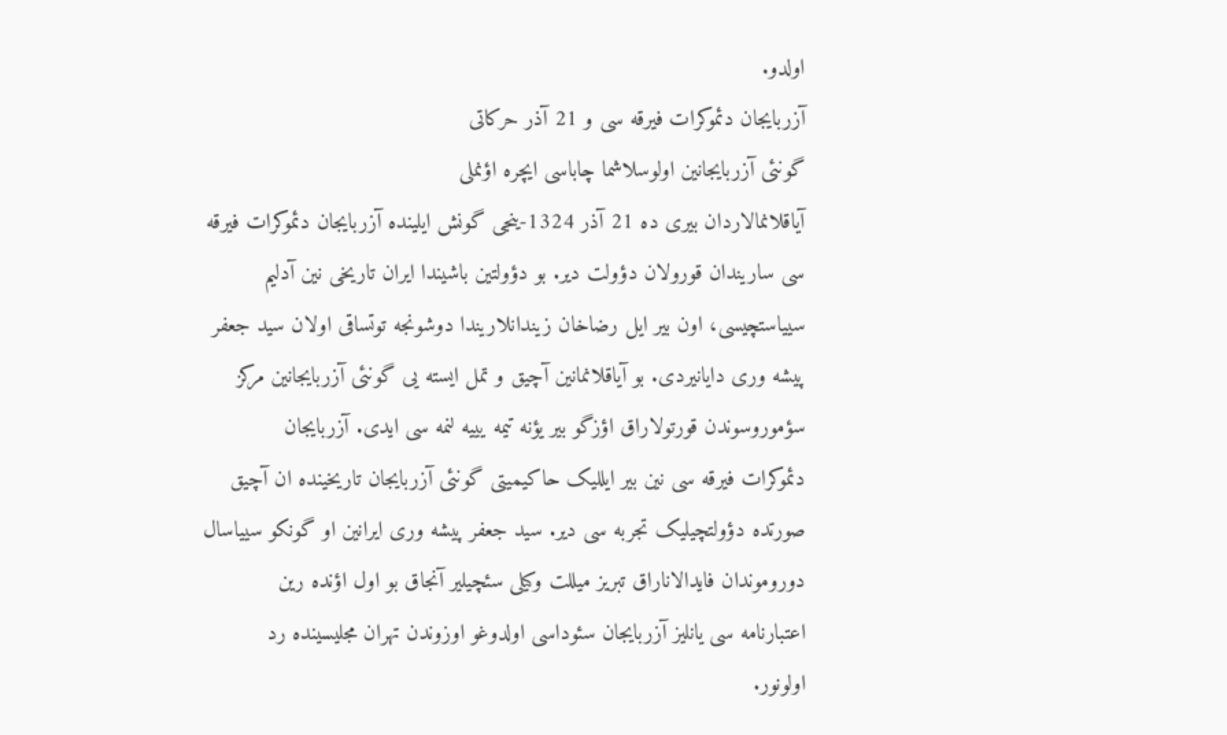اولدو.
آزربایجان دئموکرات فیرقه سی و 21 آذر حرکاتی
گونئی آزربایجانین اولوسلاشما چاباسی ایچره اؤنملی
آیاقلانمالاردان بیری ده 21 آذر 1324-ینجی گونش ایلینده آزربایجان دئموکرات فیرقه
سی ساریندان قورولان دؤولت دیر. بو دؤولتین باشیندا ایران تاریخی نین آدلیم
سییاستچیسی، اون بیر ایل رضاخان زیندانلاریندا دوشونجه توتساقی اولان سید جعفر
پیشه وری دایانیردی. بو آیاقلانمانین آچیق و تمل ایسته یی گونئی آزربایجانین مرکز
سؤموروسوندن قورتولاراق اؤزگو بیر یؤنه تیمه یییه لنمه سی ایدی. آزربایجان
دئموکرات فیرقه سی نین بیر ایللیک حاکیمیتی گونئی آزربایجان تاریخینده ان آچیق
صورتده دؤولتچیلیک تجربه سی دیر. سید جعفر پیشه وری ایرانین او گونکو سییاسال
دوروموندان فایدالاناراق تبریز میللت وکیلی سئچیلیر آنجاق بو اول اؤنده رین
اعتبارنامه سی یانلیز آزربایجان سئوداسی اولدوغو اوزوندن تهران مجلیسینده رد
اولونور.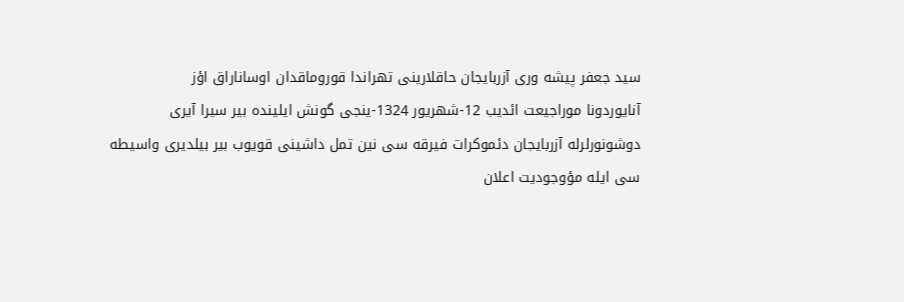سید جعفر پیشه وری آزربایجان حاقلارینی تهراندا قوروماقدان اوساناراق اؤز
آنایوردونا موراجیعت ائدیب 12-شهریور 1324-ینجی گونش ایلینده بیر سیرا آیری
دوشونورلرله آزربایجان دئموکرات فیرقه سی نین تمل داشینی قویوب بیر بیلدیری واسیطه
سی ایله مؤوجودیت اعلان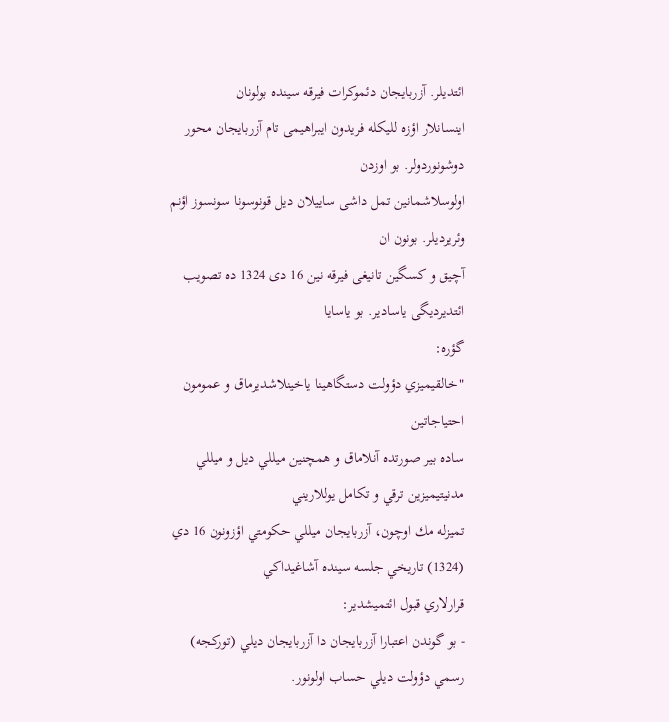ائتدیلر. آزربایجان دئموکرات فیرقه سینده بولونان
اینسانلار اؤزه للیکله فریدون ایبراهیمی تام آزربایجان محور دوشونوردولر. بو اوزدن
اولوسلاشمانین تمل داشی ساییلان دیل قونوسونا سونسوز اؤنم وئریردیلر. بونون ان
آچیق و کسگین تانیغی فیرقه نین 16 دی 1324 ده تصویب ائتدیردیگی یاسادیر. بو یاسایا
گؤره:
"خالقيميزي دؤولت دستگاهينا ياخينلاشديرماق و عمومون احتياجاتين
ساده بير صورتده آنلاماق و همچنين ميللي ديل و ميللي مدنيتيميزين ترقي و تكامل يوللاريني
تميزله مك اوچون، آزربایجان ميللي حكومتي اؤزونون 16 دي (1324) تاريخي جلسه سينده آشاغيداكي
قرارلاري قبول ائتميشدير:
- بو گوندن اعتبارا آزربایجان دا آزربایجان ديلي (توركجه) رسمي دؤولت ديلي حساب اولونور.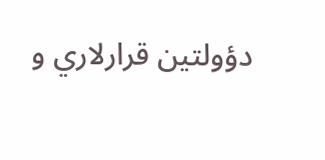دؤولتين قرارلاري و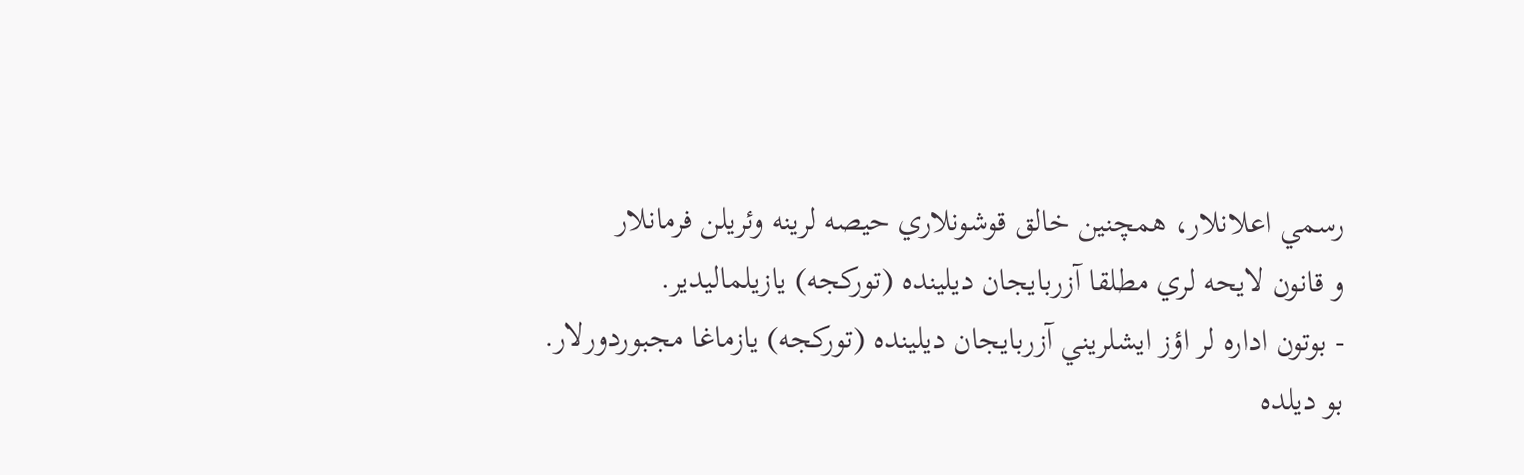رسمي اعلانلار، همچنين خالق قوشونلاري حيصه لرينه وئريلن فرمانلار
و قانون لايحه لري مطلقا آزربایجان ديلينده (توركجه) يازيلماليدير.
- بوتون اداره لر اؤز ايشلريني آزربایجان ديلينده (توركجه) يازماغا مجبوردورلار.
بو ديلده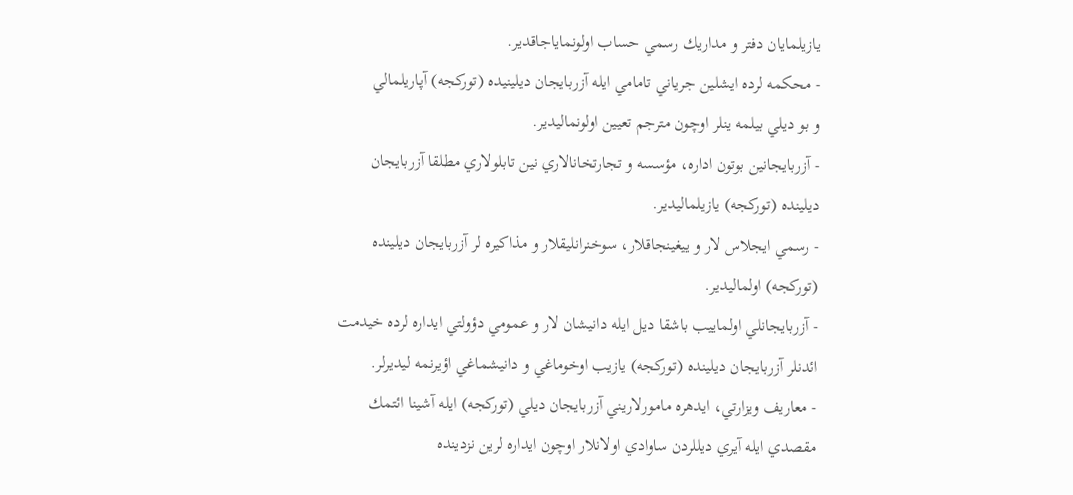يازيلمايان دفتر و مداريك رسمي حساب اولونماياجاقدير.
- محكمه لرده ايشلين جرياني تامامي ايله آزربایجان ديلينيده (توركجه) آپاريلمالي
و بو ديلي بيلمه ينلر اوچون مترجم تعيين اولونماليدير.
- آزربایجانين بوتون اداره، مؤسسه و تجارتخانالاري نين تابلولاري مطلقا آزربایجان
ديلينده (توركجه) يازيلماليدير.
- رسمي ايجلاس لار و ييغينجاقلار، سوخنرانليقلار و مذاكيره لر آزربایجان ديلينده
(توركجه) اولماليدير.
- آزربایجانلي اولماييب باشقا ديل ايله دانيشان لار و عمومي دؤولتي ايداره لرده خيدمت
ائدنلر آزربایجان ديلينده (توركجه) يازيب اوخوماغي و دانيشماغي اؤيرنمه ليديرلر.
- معاريف ويزارتي، ايدهره مامورلاريني آزربایجان ديلي (توركجه) ايله آشينا ائتمك
مقصدي ايله آيري ديللردن ساوادي اولانلار اوچون ايداره لرين نزدينده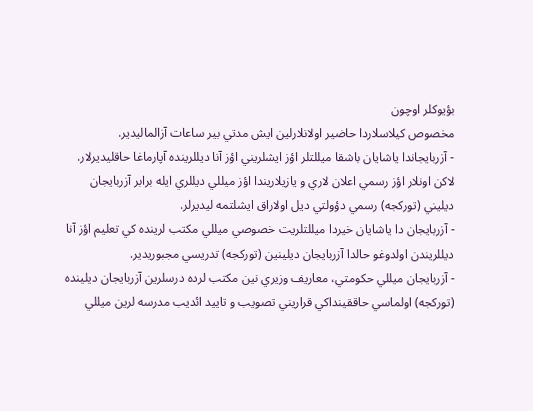بؤيوكلر اوچون
مخصوص كيلاسلاردا حاضير اولانلارلين ايش مدتي بير ساعات آزالماليدير.
- آزربایجاندا ياشايان باشقا ميللتلر اؤز ايشلريني اؤز آنا ديللرينده آپارماغا حاقليديرلار.
لاكن اونلار اؤز رسمي اعلان لاري و يازيلاريندا اؤز ميللي ديللري ايله برابر آزربایجان
ديليني (توركجه) رسمي دؤولتي ديل اولاراق ايشلتمه ليديرلر.
- آزربایجان دا ياشايان خيردا ميللتلريت خصوصي ميللي مكتب لرينده كي تعليم اؤز آنا
ديللريندن اولدوغو حالدا آزربایجان ديلينين (توركجه) تدريسي مجبوريدير.
- آزربایجان ميللي حكومتي، معاريف وزيري نين مكتب لرده درسلرين آزربایجان ديلينده
(توركجه) اولماسي حاققينداكي قراريني تصويب و تاييد ائديب مدرسه لرين ميللي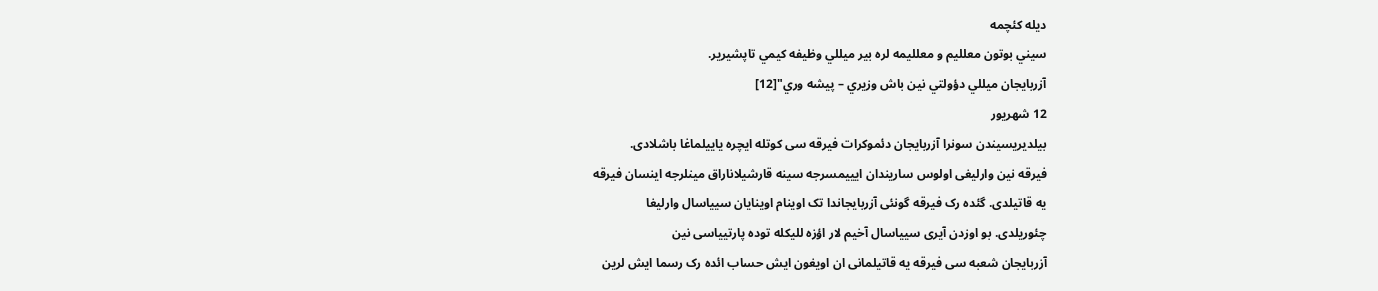ديله كئچمه
سيني بوتون معلليم و معلليمه لره بير ميللي وظيفه كيمي تاپشيرير.
آزربایجان ميللي دؤولتي نين باش وزيري – پيشه وري"[12]
12 شهریور
بیلدیریسیندن سونرا آزربایجان دئموکرات فیرقه سی کوتله ایچره یاییلماغا باشلادی.
فیرقه نین وارلیغی اولوس ساریندان ایییمسرجه سینه قارشیلاناراق مینلرجه اینسان فیرقه
یه قاتیلدی. گئده رک فیرقه گونئی آزربایجاندا تک اوینام اوینایان سییاسال وارلیغا
چئوریلدی. بو اوزدن آیری سییاسال آخیم لار اؤزه للیکله توده پارتییاسی نین
آزربایجان شعبه سی فیرقه یه قاتیلمانی ان اویغون ایش حساب ائده رک رسما ایش لرین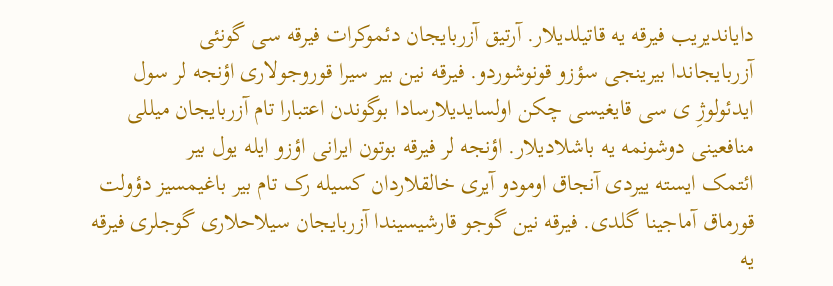دایاندیریب فیرقه یه قاتیلدیلار. آرتیق آزربایجان دئموکرات فیرقه سی گونئی
آزربایجاندا بیرینجی سؤزو قونوشوردو. فیرقه نین بیر سیرا قوروجولاری اؤنجه لر سول
ایدئولوژِ ی سی قایغیسی چکن اولسایدیلارسادا بوگوندن اعتبارا تام آزربایجان میللی
منافعینی دوشونمه یه باشلادیلار. اؤنجه لر فیرقه بوتون ایرانی اؤزو ایله یول بیر
ائتمک ایسته ییردی آنجاق اومودو آیری خالقلاردان کسیله رک تام بیر باغیمسیز دؤولت
قورماق آماجینا گلدی. فیرقه نین گوجو قارشیسیندا آزربایجان سیلاحلاری گوجلری فیرقه
یه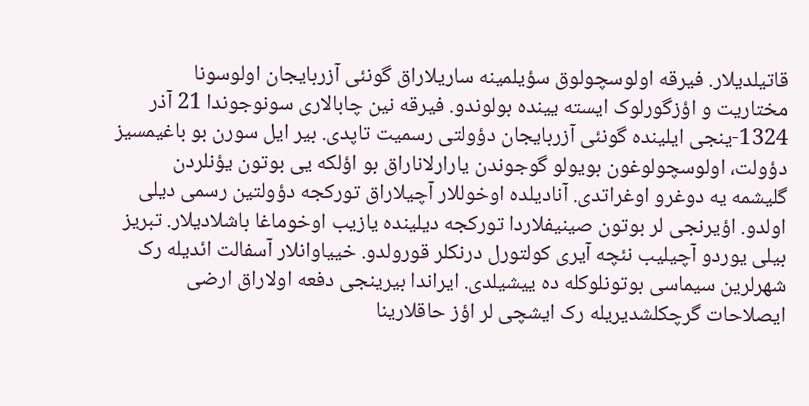قاتیلدیلار. فیرقه اولوسچولوق سؤیلمینه ساریلاراق گونئی آزربایجان اولوسونا
مختاریت و اؤزگورلوک ایسته یینده بولوندو. فیرقه نین چابالاری سونوجوندا 21 آذر
1324-ینجی ایلینده گونئی آزربایجان دؤولتی رسمیت تاپدی. بیر ایل سورن بو باغیمسیز
دؤولت، اولوسچولوغون بویولو گوجوندن یارارلاناراق بو اؤلکه یی بوتون یؤنلردن
گلیشمه یه دوغرو اوغراتدی. آنادیلده اوخوللار آچیلاراق تورکجه دؤولتین رسمی دیلی
اولدو. اؤیرنجی لر بوتون صینیفلاردا تورکجه دیلینده یازیب اوخوماغا باشلادیلار. تبریز
بیلی یوردو آچیلیب نئچه آیری کولتورل درنکلر قورولدو. خییاوانلار آسفالت ائدیله رک
شهرلرین سیماسی بوتونلوکله ده ییشیلدی. ایراندا بیرینجی دفعه اولاراق ارضی
ایصلاحات گرچکلشدیریله رک ایشچی لر اؤز حاقلارینا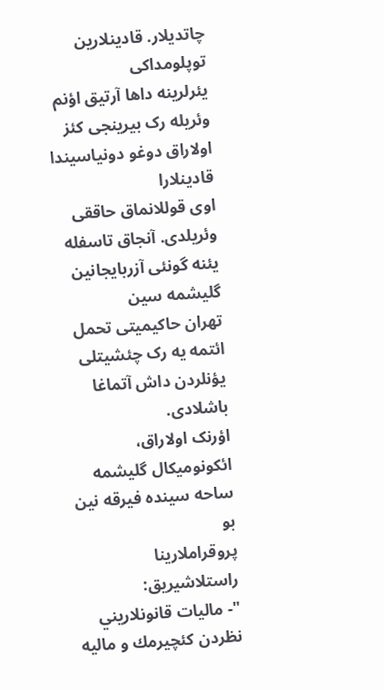چاتدیلار. قادینلارین توپلومداکی
یئرلرینه داها آرتیق اؤنم وئریله رک بیرینجی کئز اولاراق دوغو دونیاسیندا قادینلارا
اوی قوللانماق حاققی وئریلدی. آنجاق تاسفله یئنه گونئی آزربایجانین گلیشمه سین
تهران حاکیمیتی تحمل ائتمه یه رک چئشیتلی یؤنلردن داش آتماغا باشلادی.
اؤرنک اولاراق، ائکونومیکال گلیشمه ساحه سینده فیرقه نین بو
پروقراملارینا راستلاشیریق:
"- ماليات قانونلاريني نظردن كئچيرمك و ماليه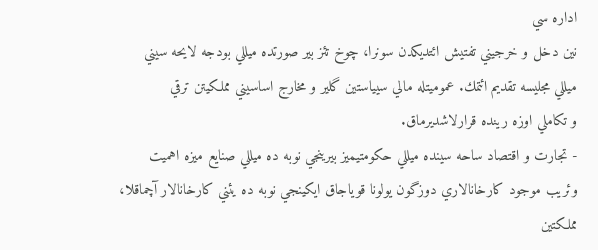اداره سي
نين دخل و خرجيني تفتيش ائتديكدن سونرا، چوخ تئز بير صورتده ميللي بودجه لايحه سيني
ميللي مجليسه تقديم ائتمك. عموميتله مالي سيياستين گلير و مخارج اساسيني مملكيتن ترقي
و تكاملي اوزه رينده قرارلاشديرماق.
- تجارت و اقتصاد ساحه سينده ميللي حكومتيميز بيرينجي نوبه ده ميللي صنايع ميزه اهميت
وئريب موجود كارخانالاري دوزگون يولونا قوياجاق ايكينجي نوبه ده يئني كارخانالار آچماقلا،
مملكتين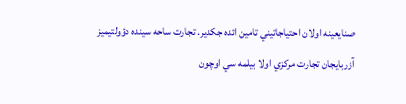صنايعينه اولان احتياجاتيني تامين ائده جكدير. تجارت ساحه سينده دؤولتيميز
آزربایجان تجارت مركزي اولا بيلمه سي اوچون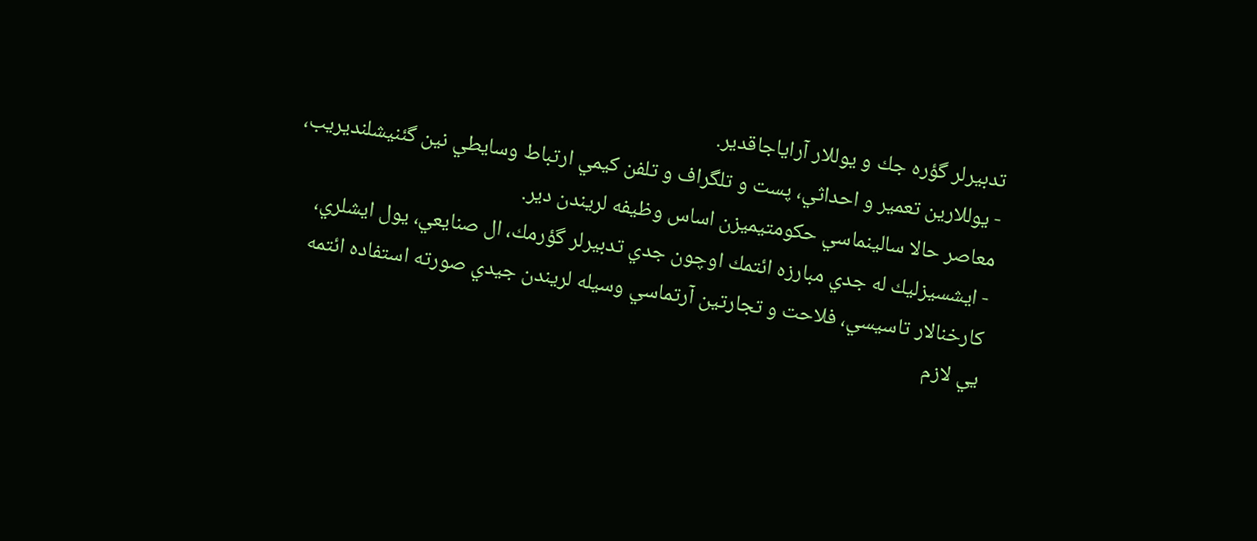تدبيرلر گؤره جك و يوللار آراياجاقدير.
- يوللارين تعمير و احداثي، پست و تلگراف و تلفن كيمي ارتباط وسايطي نين گئنيشلنديريب،
معاصر حالا سالينماسي حكومتيميزن اساس وظيفه لريندن دير.
- ايشسيزليك له جدي مبارزه ائتمك اوچون جدي تدبيرلر گؤرمك، ال صنايعي، يول ايشلري،
كارخنالار تاسيسي، فلاحت و تجارتين آرتماسي وسيله لريندن جيدي صورته استفاده ائتمه
يي لازم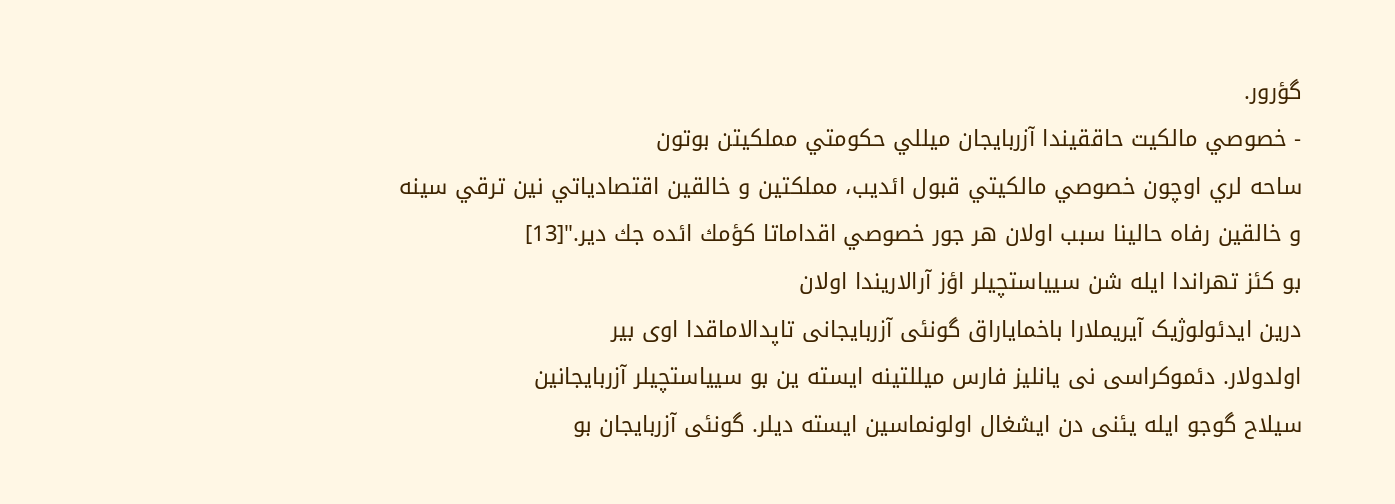گؤرور.
- خصوصي مالكيت حاققيندا آزربایجان ميللي حكومتي مملكيتن بوتون
ساحه لري اوچون خصوصي مالكيتي قبول ائديب، مملكتين و خالقين اقتصادياتي نين ترقي سينه
و خالقين رفاه حالينا سبب اولان هر جور خصوصي اقداماتا كؤمك ائده جك دير."[13]
بو کئز تهراندا ایله شن سییاستچیلر اؤز آرالاریندا اولان
درین ایدئولوژیک آیریملارا باخمایاراق گونئی آزربایجانی تاپدالاماقدا اوی بیر
اولدولار. دئموکراسی نی یانلیز فارس میللتینه ایسته ین بو سییاستچیلر آزربایجانین
سیلاح گوجو ایله یئنی دن ایشغال اولونماسین ایسته دیلر. گونئی آزربایجان بو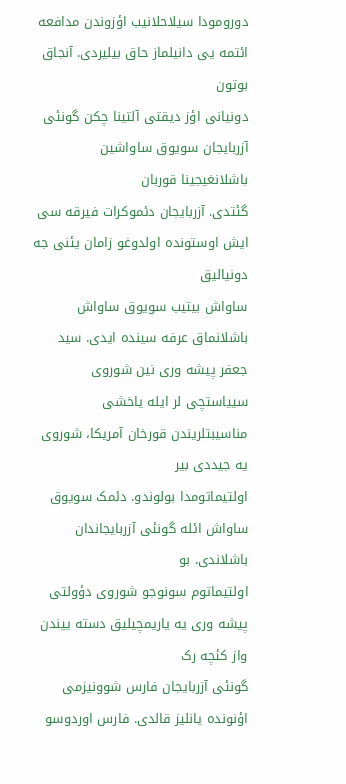دورومودا سیلاحلانیب اؤزوندن مدافعه ائتمه یی دانیلماز حاق بیلیردی. آنجاق بوتون
دونیانی اؤز دیقتی آلتینا چکن گونئی آزربایجان سویوق ساواشین باشلانغیجینا قوربان
گئتدی. آزربایجان دئموکرات فیرقه سی ایش اوستونده اولدوغو زامان یئنی جه دونیالیق
ساواش بیتیب سویوق ساواش باشلانماق عرفه سینده ایدی. سید جعفر پیشه وری نین شوروی
سییاستچی لر ایله یاخشی مناسیبتلریندن قورخان آمریکا، شوروی یه جیددی بیر
اولتیماتومدا بولوندو. دئمک سویوق ساواش ائله گونئی آزربایجاندان باشلاندی. بو
اولتیماتوم سونوجو شوروی دؤولتی پیشه وری یه یاریمچیلیق دسته ییندن واز کئچه رک
گونئی آزربایجان فارس شوونیزمی اؤنونده یانلیز قالدی. فارس اوردوسو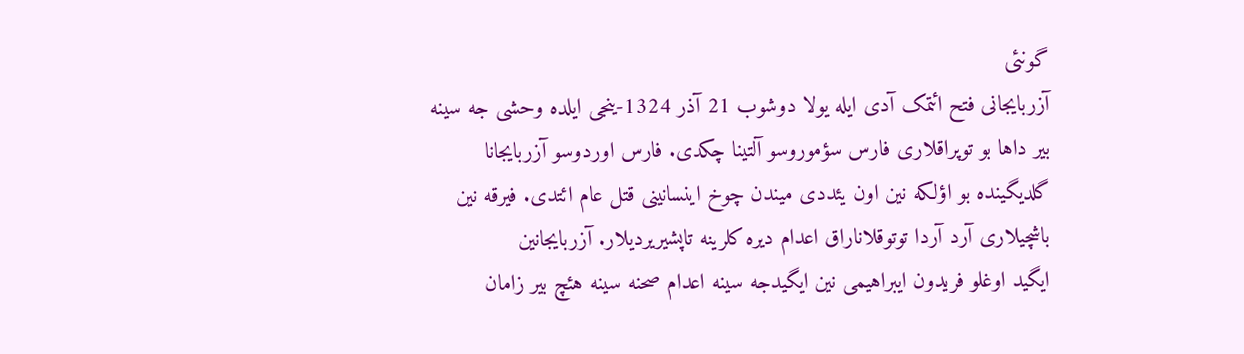گونئی
آزربایجانی فتح ائتمک آدی ایله یولا دوشوب 21 آذر 1324-ینجی ایلده وحشی جه سینه
بیر داها بو توپراقلاری فارس سؤموروسو آلتینا چکدی. فارس اوردوسو آزربایجانا
گلدیگینده بو اؤلکه نین اون یئددی میندن چوخ اینسانینی قتل عام ائتدی. فیرقه نین
باشچیلاری آرد آردا توتوقلاناراق اعدام دیره کلرینه تاپشیریردیلار. آزربایجانین
ایگید اوغلو فریدون ایبراهیمی نین ایگیدجه سینه اعدام صحنه سینه هئچ بیر زامان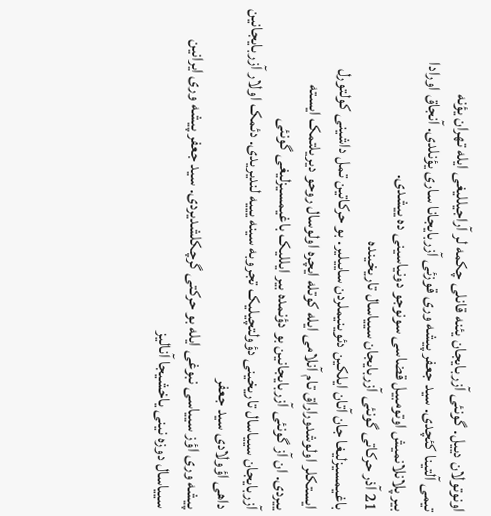اونوتولان دییل. گونئی آزربایجان یئنه قانلی چکمه لر آراجیللیغی ایله تهران یؤنه
تیمی آلتینا کئچدی. سید جعفر پیشه وری قوزئی آزربایجانا ساری یؤنلدی. آنجاق اورادا
بیر پلانلانمیش اوتومبیل قضاسی سونوجو دونیاسینی ده ییشدی.
21 آذر حرکاتی گونئی آزربایجان سییاسال تاریخینده
باغیمسیزلیغا جان آتان ایلکین دئوینیملردن ساییلیر. بو حرکاتین تمل داشینی کولتورل
ایستکلر اولوشدوراراق تام آنلامی ایله کوتله ایچره اولوسال روحو دیریلتمک ایسته
ییردی. ان آز گونئی آزربایجانین بو دؤنمده بیر ایللیک باغیمسیزلیغی گونئی
آزربایجان سییاسال تاریخینی دؤولتچیلیک تجروبه سینه یییه لندیریدی. دئمک اولار آزربایجانین داهی اؤولادی سید جعفر
پیشه وری اؤز سییاسی نبوغی ایله بو حرکتی گرچکلشدیردی. سید جعفر پیشه وری ایرانین
سییاسال دوزه نینی یاخشیجا آنالیز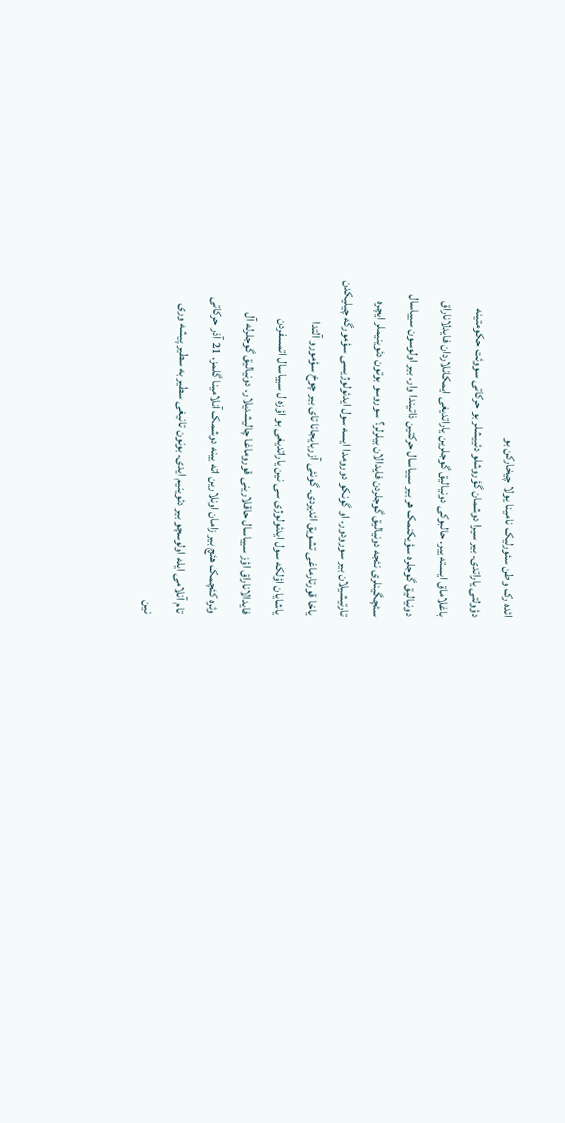ائده رک وطن سئورلیک نامینا یولا چیخارکن بو
دؤولتی یاراتدی. بیر سیرا دوشمان گؤروشلو دئییشلر بو حرکاتی سووئت حکومتینه
باغلاماق ایسته ییر. حالبوکی دونیالیق گوجلرین یاراتدیغی ایمکانلاردان فایدلاناراق
دونیالیق گوجلره سؤیکنمک هر بیر سییاسال حرکتین ذاتیندا وار. بیر اولوسون سییاسال
سئچگینلری نئجه دونیالیق گوجلردن فایدالان بیلرلر؟ سوروسو بوتون دئوینیملر ایچره
تارتیشیلان بیر سورودور. او گونکو دورومدا ایسه سول ایدئولوژیسی سؤمورگه چیلیکدن
یاخا قورتارماغی تشویق ائدیردی. گونئی آزربایجانا تای بیر چوخ سؤمورو آلتدا
یاشایان اؤلکه سول ایدئولوژی سی نین یاراتدیغی بو اؤزه ل سییاسال اتمسفردن
فایدالاناراق اؤز سییاسال حاقلارینی قوروماغا چالیشدیلار. دونیالیق گوجلرله آل
وئره کئچمک هئچ بیر زامان اونلارین اته یینه دوشمک آنلامینا گلمز. 21 آذر حرکاتی
تام آنلامی ایله اولوسچو بیر دئوینیم ایدی. بونون تانیغی سطیر به سطیر پیشه وری
نین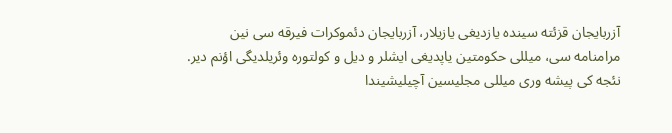آزربایجان قزئته سینده یازدیغی یازیلار، آزربایجان دئموکرات فیرقه سی نین
مرامنامه سی، میللی حکومتین یاپدیغی ایشلر و دیل و کولتوره وئریلدیگی اؤنم دیر.
نئجه کی پیشه وری میللی مجلیسین آچیلیشیندا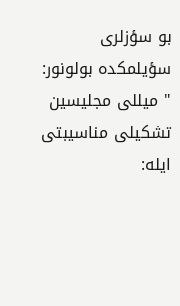بو سؤزلری سؤیلمکده بولونور:
" میللی مجلیسین تشکیلی مناسیبتی ایله: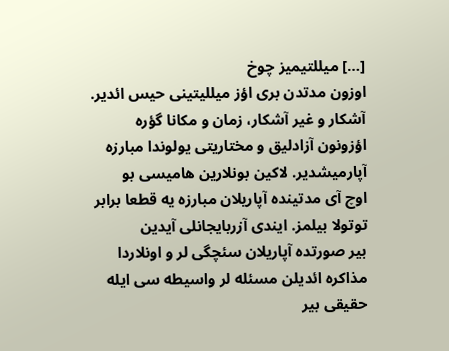[…] میللتیمیز چوخ
اوزون مدتدن بری اؤز میللیتینی حیس ائدیر. آشکار و غیر آشکار، زمان و مکانا گؤره
اؤزونون آزادلیق و مختاریتی یولوندا مبارزه آپارمیشدیر. لاکین بونلارین هامیسی بو
اوچ آی مدتینده آپاریلان مبارزه یه قطعا برابر توتولا بیلمز. ایندی آزربایجانلی آیدین
بیر صورتده آپاریلان سئچگی لر و اونلاردا مذاکره ائدیلن مسئله لر واسیطه سی ایله
حقیقی بیر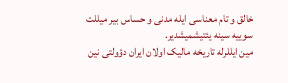خالق و تام معناسی ایله مدنی و حساس بیر میللت سوییه سینه یئتیشمیشدیر.
مین ایللرله تاریخه مالیک اولان ایران دؤولتی نین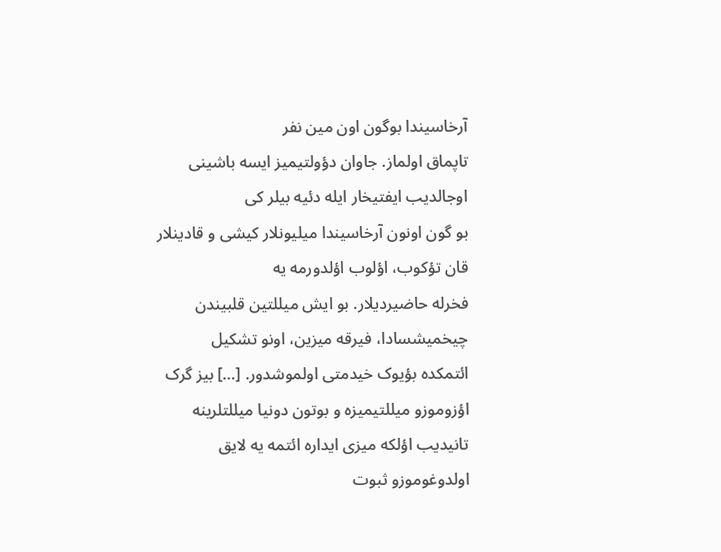آرخاسیندا بوگون اون مین نفر
تاپماق اولماز. جاوان دؤولتیمیز ایسه باشینی اوجالدیب ایفتیخار ایله دئیه بیلر کی
بو گون اونون آرخاسیندا میلیونلار کیشی و قادینلار قان تؤکوب، اؤلوب اؤلدورمه یه
فخرله حاضیردیلار. بو ایش میللتین قلبیندن چیخمیشسادا، فیرقه میزین، اونو تشکیل
ائتمکده بؤیوک خیدمتی اولموشدور. […] بیز گرک اؤزوموزو میللتیمیزه و بوتون دونیا میللتلرینه
تانیدیب اؤلکه میزی ایداره ائتمه یه لایق اولدوغوموزو ثبوت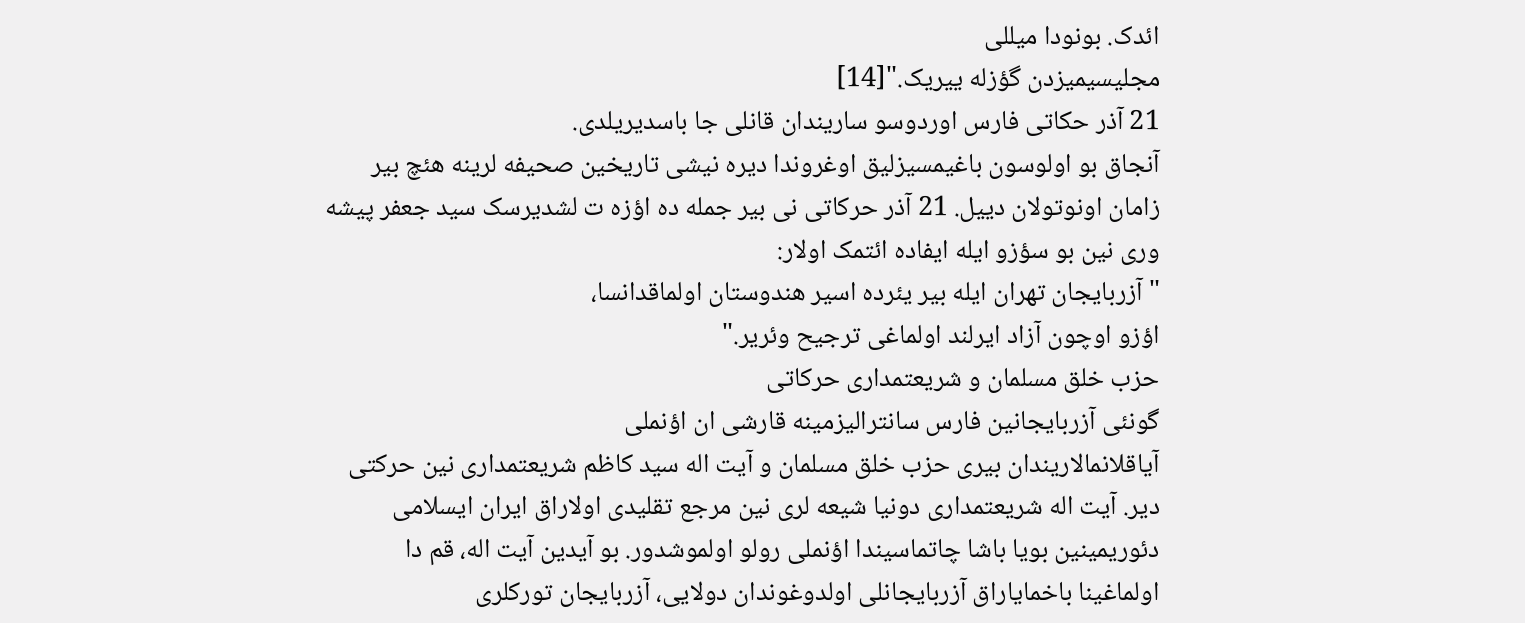ائدک. بونودا میللی
مجلیسیمیزدن گؤزله ییریک."[14]
21 آذر حکاتی فارس اوردوسو ساریندان قانلی جا باسدیریلدی.
آنجاق بو اولوسون باغیمسیزلیق اوغروندا دیره نیشی تاریخین صحیفه لرینه هئچ بیر
زامان اونوتولان دییل. 21 آذر حرکاتی نی بیر جمله ده اؤزه ت لشدیرسک سید جعفر پیشه
وری نین بو سؤزو ایله ایفاده ائتمک اولار:
" آزربایجان تهران ایله بیر یئرده اسیر هندوستان اولماقدانسا،
اؤزو اوچون آزاد ایرلند اولماغی ترجیح وئریر."
حزب خلق مسلمان و شریعتمداری حرکاتی
گونئی آزربایجانین فارس سانترالیزمینه قارشی ان اؤنملی
آیاقلانمالاریندان بیری حزب خلق مسلمان و آیت اله سید کاظم شریعتمداری نین حرکتی
دیر. آیت اله شریعتمداری دونیا شیعه لری نین مرجع تقلیدی اولاراق ایران ایسلامی
دئوریمینین بویا باشا چاتماسیندا اؤنملی رولو اولموشدور. بو آیدین آیت اله، قم دا
اولماغینا باخمایاراق آزربایجانلی اولدوغوندان دولایی، آزربایجان تورکلری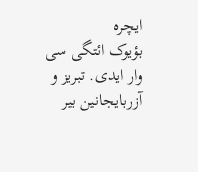ایچره
بؤیوک ائتگی سی وار ایدی. تبریز و آزربایجانین بیر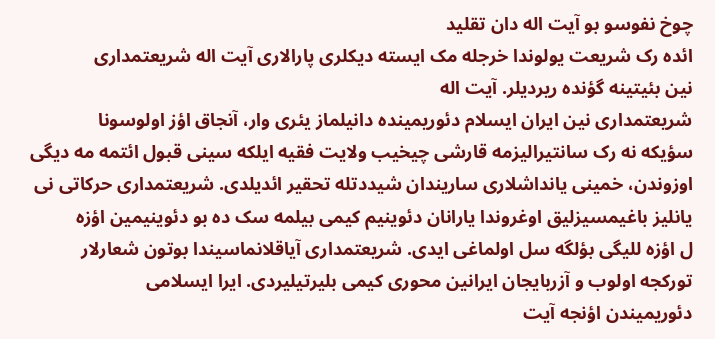چوخ نفوسو بو آیت اله دان تقلید
ائده رک شریعت یولوندا خرجله مک ایسته دیکلری پارالاری آیت اله شریعتمداری
نین بئیتینه گؤنده ریردیلر. آیت اله
شریعتمداری نین ایران ایسلام دئوریمینده دانیلماز یئری وار، آنجاق اؤز اولوسونا
سؤیکه نه رک سانتیرالیزمه قارشی چیخیب ولایت فقیه ایلکه سینی قبول ائتمه مه دیگی
اوزوندن، خمینی یانداشلاری ساریندان شیددتله تحقیر ائدیلدی. شریعتمداری حرکاتی نی
یانلیز باغیمسیزلیق اوغروندا یارانان دئوینیم کیمی بیلمه سک ده بو دئوینیمین اؤزه
ل اؤزه للیگی بؤلگه سل اولماغی ایدی. شریعتمداری آیاقلانماسیندا بوتون شعارلار
تورکجه اولوب و آزربایجان ایرانین محوری کیمی بلیرتیلیردی. ایرا ایسلامی
دئوریمیندن اؤنجه آیت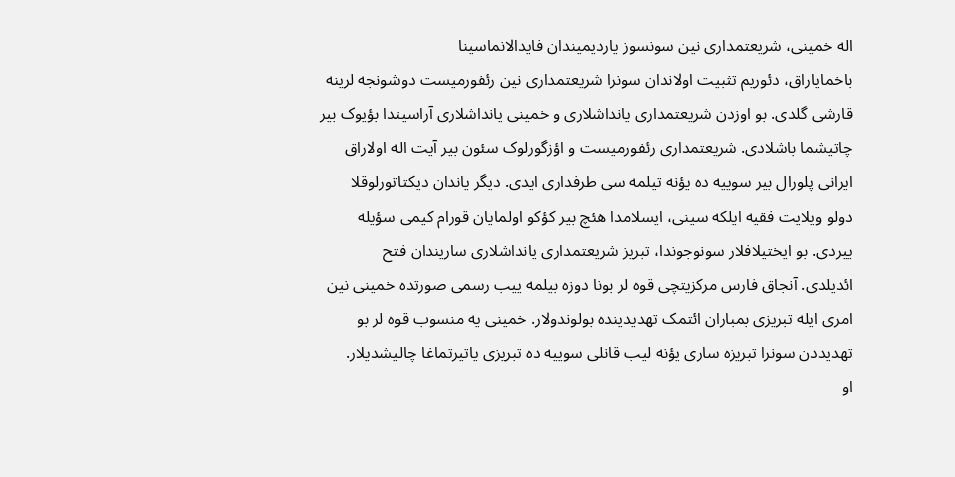اله خمینی، شریعتمداری نین سونسوز یاردیمیندان فایدالانماسینا
باخمایاراق، دئوریم تثبیت اولاندان سونرا شریعتمداری نین رئفورمیست دوشونجه لرینه
قارشی گلدی. بو اوزدن شریعتمداری یانداشلاری و خمینی یانداشلاری آراسیندا بؤیوک بیر
چاتیشما باشلادی. شریعتمداری رئفورمیست و اؤزگورلوک سئون بیر آیت اله اولاراق
ایرانی پلورال بیر سوییه ده یؤنه تیلمه سی طرفداری ایدی. دیگر یاندان دیکتاتورلوقلا
دولو ویلایت فقیه ایلکه سینی، ایسلامدا هئچ بیر کؤکو اولمایان قورام کیمی سؤیله
ییردی. بو ایختیلافلار سونوجوندا، تبریز شریعتمداری یانداشلاری ساریندان فتح
ائدیلدی. آنجاق فارس مرکزیتچی قوه لر بونا دوزه بیلمه ییب رسمی صورتده خمینی نین
امری ایله تبریزی بمباران ائتمک تهدیدینده بولوندولار. خمینی یه منسوب قوه لر بو
تهدیددن سونرا تبریزه ساری یؤنه لیب قانلی سوییه ده تبریزی یاتیرتماغا چالیشدیلار.
او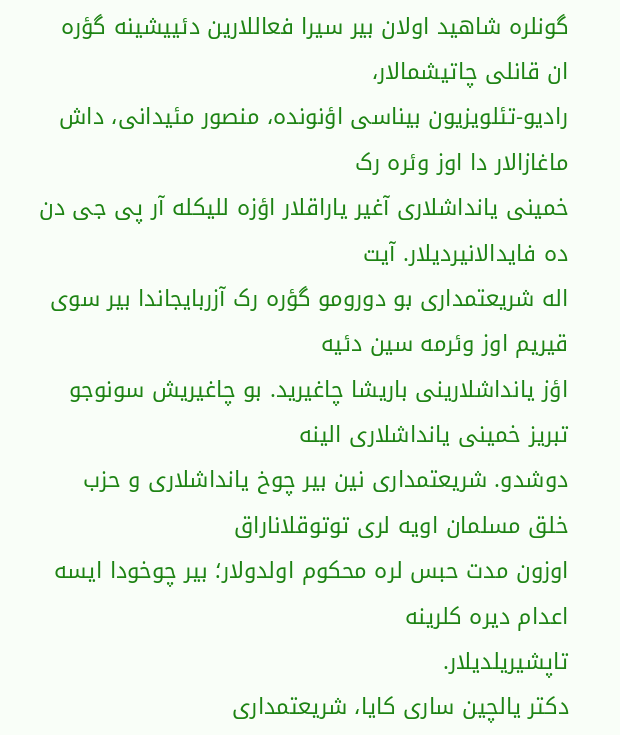گونلره شاهید اولان بیر سیرا فعاللارین دئییشینه گؤره ان قانلی چاتیشمالار،
رادیو-تئلویزیون بیناسی اؤنونده، منصور مئیدانی، داش ماغازالار دا اوز وئره رک
خمینی یانداشلاری آغیر یاراقلار اؤزه للیکله آر پی جی دن ده فایدالانیردیلار. آیت
اله شریعتمداری بو دورومو گؤره رک آزربایجاندا بیر سوی قیریم اوز وئرمه سین دئیه
اؤز یانداشلارینی باریشا چاغیرید. بو چاغیریش سونوجو تبریز خمینی یانداشلاری الینه
دوشدو. شریعتمداری نین بیر چوخ یانداشلاری و حزب خلق مسلمان اویه لری توتوقلاناراق
اوزون مدت حبس لره محکوم اولدولار؛ بیر چوخودا ایسه اعدام دیره کلرینه
تاپشیریلدیلار.
دکتر یالچین ساری کایا، شریعتمداری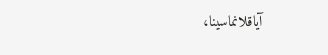آیاقلانماسینا،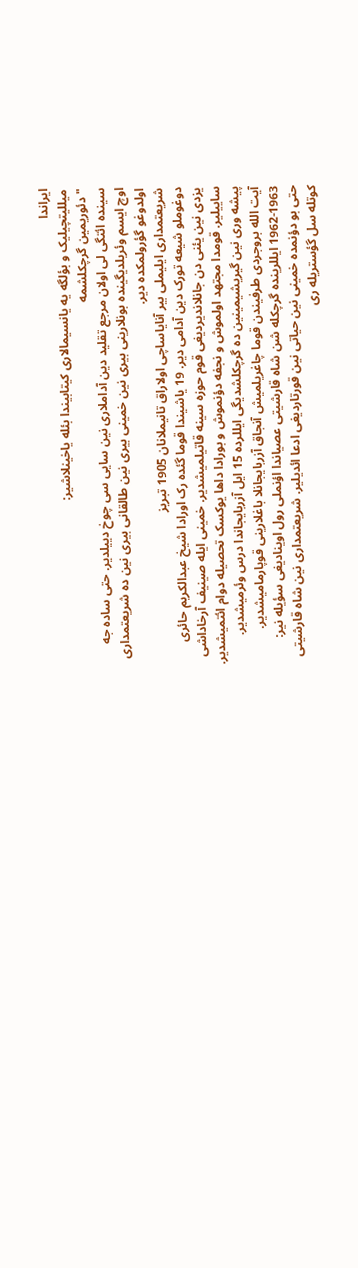ایراندا
میللیتچیلیک و بؤلگه یه یانسیمالاری کیتابیندا بئله یاخینلاشیر:
" دئوریمین گرچکلشمه
سینده ائتگی لی اولان مرجع تقلید دین آداملاری نین سایی سی چوخ دییلدیر. حتی ساده جه
اوچ ایسم وئریلدیگینده بونلارینی بیری نین خمینی بیری نین طالقانی بیری نین ده شریعتمداری
اولدوغو گؤرولمکده دیر.
شریعتمداری ایلیملی بیر آنایاساچی اولاراق تانیملانان 1905 تبریز
دوغوملو شیعه تورک دین آدامی دیر. 19 یاشیندا قوما گئده رک اورادا شیخ عبدالکریم حائری
یزدی نین یئنی دن جانلاندیردیغی قوم حوزه سینه قاتیلمیشدیر. خمینی ایله صینیف آرخاداشی
ساییلیر. قومدا مجتهد اولموش و نجفه دؤنموش و بورادا داها یوکسک تحصیله دوام ائتمیشدیر.
پیشه وری نین گیریشیمینین ده گرچکلشدیگی ایللرده 15 ایل آزربایجاندا درس وئرمیشدیر.
آیت الله بروجردی طرفیندن قوما چاغریلمیش آنجاق آزربایجانلا باغلارینی قوپارمامیشدیر.
1962-1963 ایللرینده گرچکله شن شاه قارشیتی عصیاندا اؤنملی رول اوینادیغی سؤیله نیر:
حتی بو دؤنمده خمینی نین حیاتی نین قورتاردیغی ادعا ائدیلیر. شریعتمداری نین شاه قارشیتی
کوتله سل گؤستریله ری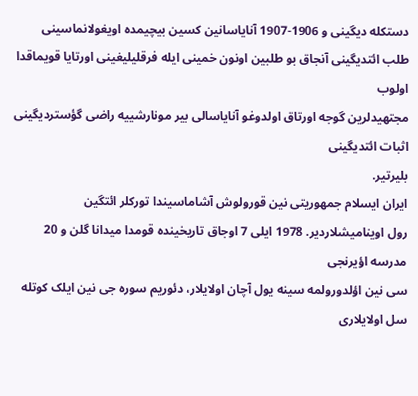دستکله دیگینی و 1906-1907 آنایاسانین کسین بیچیمده اویغولانماسینی
طلب ائتدیگینی آنجاق بو طلبین اونون خمینی ایله فرقلیلیغینی اورتایا قویماقدا اولوب
مجتهیدلرین گوجه اورتاق اولدوغو آنایاسالی بیر مونارشییه راضی گؤستردیگینی اثبات ائتدیگینی
بلیرتیر.
ایران ایسلام جمهوریتی نین قورولوش آشاماسیندا تورکلر ائتگین
رول اوینامیشلاردیر. 1978 ایلی 7 اوجاق تاریخینده قومدا میدانا گلن و 20 مدرسه اؤیرنجی
سی نین اؤلدورولمه سینه یول آچان اولایلار، دئوریم سوره جی نین ایلک کوتله سل اولایلاری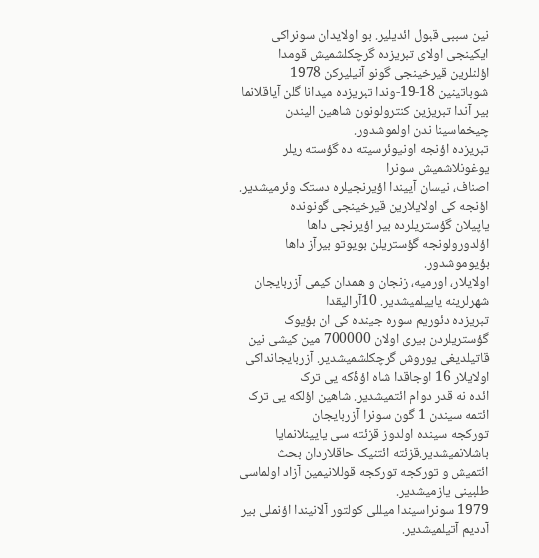نین سببی قبول ائدیلیر. بو اولایدان سونراکی ایکینجی اولای تبریزده گرچکلشمیش قومدا
اؤلنلرین قیرخینجی گونو آنیلیرکن 1978 شوباتینین 18-19-وندا تبریزده میدانا گلن آیاقلانما
بیر آندا تبریزین کنترولونون شاهین الیندن چیخماسینا ندن اولموشدور.
تبریزده اؤنجه اونیوئرسیته ده گؤسته ریلر یوغونلاشمیش سونرا
اصناف، نیسان آییندا اؤیرنجیلره دستک وئرمیشدیر. اؤنجه کی اولایلارین قیرخینجی گونونده
یاپیلان گؤستریلرده بیر اؤیرنجی داها اؤلدورولونجه گؤستریلن بویوتو بیرآز داها بؤیوموشدور.
اولایلار، اورمیه، زنجان و همدان کیمی آزربایجان شهرلرینه یاییلمیشدیر. 10آرالیقدا
تبریزده دئوریم سوره جینده کی ان بؤیوک گؤستریلردن بیری اولان 700000 مین کیشی نین
قاتیلدیغی یوروش گرچکلشمیشدیر. آزربایجانداکی اولایلار 16 اوجاقدا شاه اؤۀکه یی ترک
ائده نه قدر دوام ائتمیشدیر. شاهین اؤلکه یی ترک ائتمه سیندن 1 گون سونرا آزربایجان
تورکجه سینده اولدوز قزئته سی یایینلانمایا باشلانمیشدیر.قزئته ائتنیک حاقلاردان بحث
ائتمیش و تورکجه تورکجه قوللانیمین آزاد اولماسی طلبینی یازمیشدیر.
1979 سونراسیندا میللی کولتور آلانیندا اؤنملی بیر آددیم آتیلمیشدیر.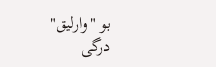بو "وارلیق"
درگی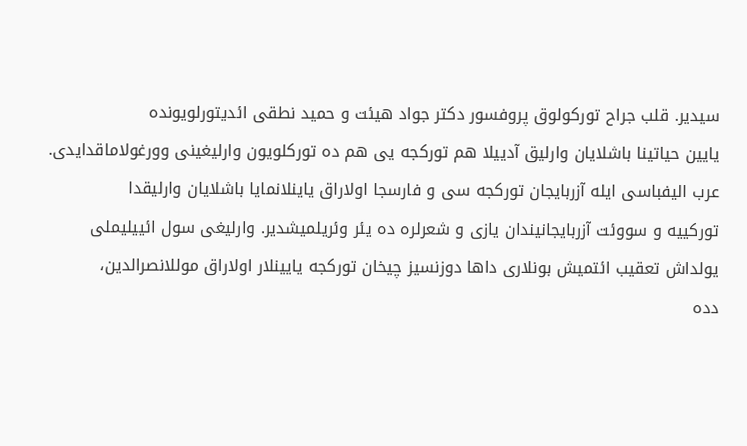سیدیر. قلب جراح تورکولوق پروفسور دکتر جواد هیئت و حمید نطقی ائدیتورلویونده
یایین حیاتینا باشلایان وارلیق آدییلا هم تورکجه یی هم ده تورکلویون وارلیغینی وورغولاماقدایدی.
عرب الیفباسی ایله آزربایجان تورکجه سی و فارسجا اولاراق یاینلانمایا باشلایان وارلیقدا
تورکییه و سووئت آزربایجانیندان یازی و شعرلره ده یئر وئریلمیشدیر. وارلیغی سول ائییلیملی
یولداش تعقیب ائتمیش بونلاری داها دوزنسیز چیخان تورکجه یایینلار اولاراق موللانصرالدین،
دده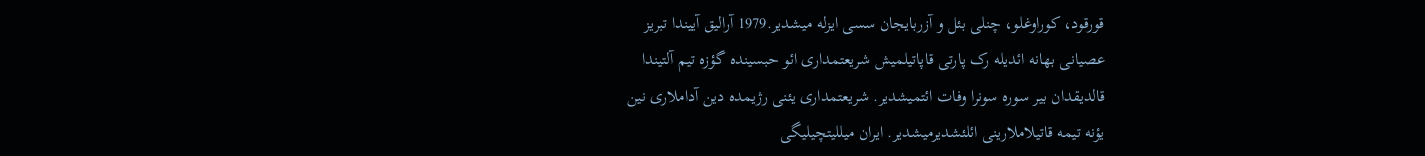قورقود، کوراوغلو، چنلی بئل و آزربایجان سسی ایزله میشدیر.1979 آرالیق آییندا تبریز
عصیانی بهانه ائدیله رک پارتی قاپاتیلمیش شریعتمداری ائو حبسینده گؤزه تیم آلتیندا
قالدیقدان بیر سوره سونرا وفات ائتمیشدیر. شریعتمداری یئنی رژیمده دین آداملاری نین
یؤنه تیمه قاتیلاملارینی ائلئشدیرمیشدیر. ایران میللیتچیلیگی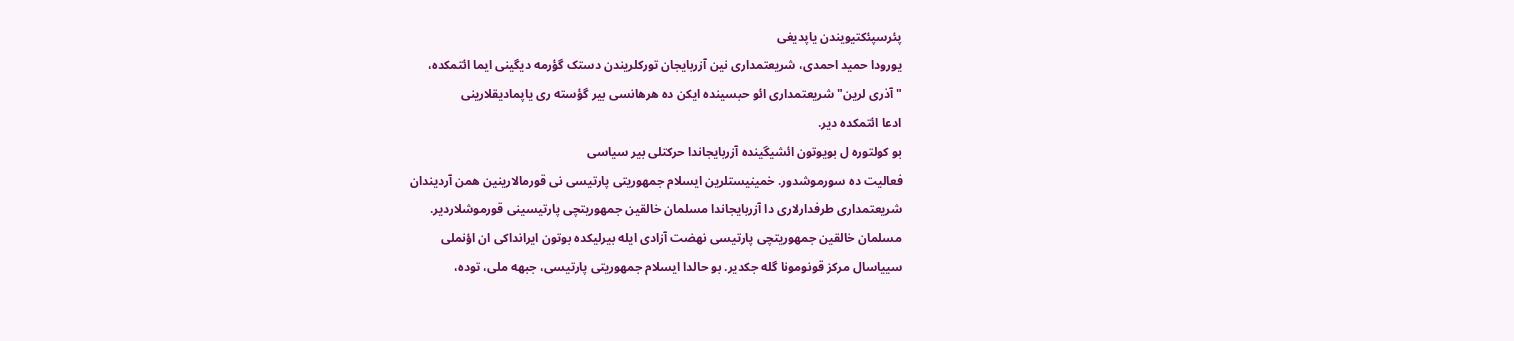پئرسپئکتیویندن یاپدیغی
یورودا حمید احمدی، شریعتمداری نین آزربایجان تورکلریندن دستک گؤرمه دیگینی ایما ائتمکده،
"آذری لرین" شریعتمداری ائو حبسینده ایکن ده هرهانسی بیر گؤسته ری یاپمادیقلارینی
ادعا ائتمکده دیر.
بو کولتوره ل بویوتون ائشیگینده آزربایجاندا حرکتلی بیر سیاسی
فعالیت ده سورموشدور. خمینیستلرین ایسلام جمهوریتی پارتیسی نی قورمالارینین همن آردیندان
شریعتمداری طرفدارلاری دا آزربایجاندا مسلمان خالقین جمهوریتچی پارتیسینی قورموشلاردیر.
مسلمان خالقین جمهوریتچی پارتیسی نهضت آزادی ایله بیرلیکده بوتون ایرانداکی ان اؤنملی
سییاسال مرکز قونومونا گله جکدیر. بو حالدا ایسلام جمهوریتی پارتیسی، جبهه ملی، توده،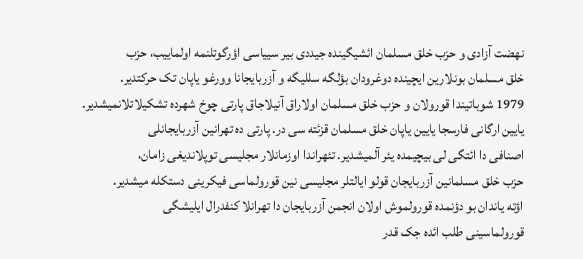نهضت آزادی و حزب خلق مسلمان ائشیگینده جیددی بیر سییاسی اؤرگوتلنمه اولماییب، حزب
خلق مسلمان بونلارین ایچینده دوغرودان بؤلگه سللیگه و آزربایجانا وورغو یاپان تک حرکتدیر.
1979 شوباتیندا قورولان و حزب خلق مسلمان اولاراق آنیلاجاق پارتی چوخ شهرده تشکیلاتلانمیشدیر.
یایین ارگانی فارسجا یایین یاپان خلق مسلمان قزئته سی در. پارتی ده تهرانین آزربایجانلی
اصنافی دا ائتگی لی بیچیمده یئر آلمیشدیر. تئهراندا اوزمانلار مجلیسی توپلاندیغی زامان،
حزب خلق مسلمانین آزربایجان قولو ایالتلر مجلیسی نین قورولماسی فیکرینی دستکله میشدیر.
اؤته یاندان بو دؤنمده قورولموش اولان انجمن آزربایجان دا تهرانلا کنفدرال ایلیشگی
قورولماسینی طلب ائده جک قدر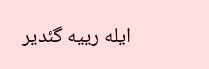ایله رییه گئدیر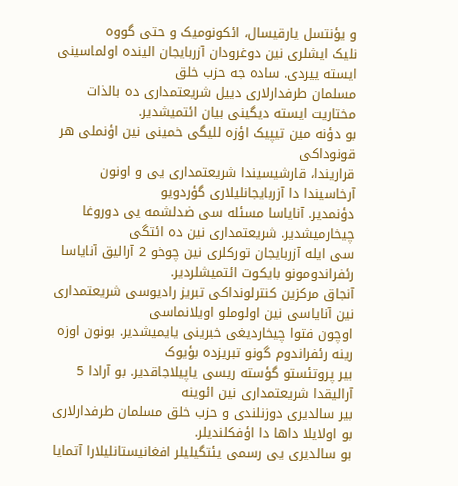و یؤنتسل یارقیسال، ائکونومیک و حتی گووه
نلیک ایشلری نین دوغرودان آزربایجان الینده اولماسینی ایسته ییردی. ساده جه حزب خلق
مسلمان طرفدارلاری دییل شریعتمداری ده بالذات مختاریت ایسته دیگینی بیان ائتمیشدیر.
بو دؤنه مین تیپیک اؤزه للیگی خمینی نین اؤنملی هر قونوداکی
قراریندا، قارشیسیندا شریعتمداری یی و اونون آرخاسیندا دا آزربایجانلیلاری گؤردویو
دؤنمدیر. آنایاسا مسئله سی ضدلشمه یی دوروغا چیخارمیشدیر. شریعتمداری نین ده ائتگی
سی ایله آزربایجان تورکلری نین چوخو 2 آرالیق آنایاسا رئفراندومونو بایکوت ائتمیشلردیر.
آنجاق مرکزین کنترلونداکی تبریز رادیوسی شریعتمداری نین آنایاسی نین اولوملو اویلانماسی
اوچون فتوا چیخاردیغی خبرینی یایمیشدیر. بونون اوزه رینه رئفراندوم گونو تبریزده بؤیوک
بیر پروتئستو گؤسته ریسی یاپیلاجاقدیر. بو آرادا 5 آرالیقدا شریعتمداری نین ائوینه
بیر سالدیری دوزنلندی و حزب خلق مسلمان طرفدارلاری بو اولایلا داها دا اؤفکلندیلر.
بو سالدیری یی رسمی یئتگیلیلر افغانیستانلیلارا آتمایا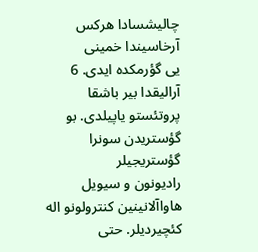چالیشسادا هرکس آرخاسیندا خمینی
یی گؤرمکده ایدی. 6 آرالیقدا بیر باشقا پروتئستو یاپیلدی. بو گؤستریدن سونرا گؤستریجیلر
رادیونون و سیویل هاواآلانینین کنترولونو اله کئچیردیلر. حتی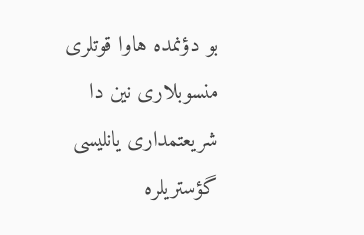بو دؤنمده هاوا قوتلری
منسوبلاری نین دا شریعتمداری یانلیسی گؤستریلره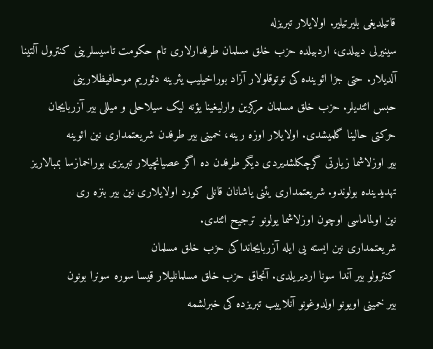قاتیلدیغی بلیرتیلیر. اولایلار تبریزله
سینیرلی دییلدی، اردبیلده حزب خلق مسلمان طرفدارلاری تام حکومت تاسیسلرینی کنترول آلتینا
آلدیلار. حتی جزا ائوینده کی توتوقلولار آزاد بوراخیلیب یئرینه دئوریم موحافیظلارینی
حبس ائتدیلر. حزب خلق مسلمان مرکزین وارلیغینا یؤنه لیک سیلاحلی و میللی بیر آزربایجان
حرکتی حالینا گلمیشدی. اولایلار اوزه رینه، خمینی بیر طرفدن شریعتمداری نین ائوینه
بیر اوزلاشما زیارتی گرچکلشدیردی دیگر طرفدن ده اگر عصیانچیلار تبریزی بوراخمازسا بمبالاریز
تهدیدینده بولوندو. شریعتمداری یئنی یاشانان قانلی کورد اولایلاری نین بیر بنزه ری
نین اولماماسی اوچون اوزلاشما یولونو ترجیح ائتدی.
شریعتمداری نین ایسته یی ایله آزربایجانداکی حزب خلق مسلمان
کنترولو بیر آندا سونا اردیریلدی. آنجاق حزب خلق مسلمانلیلار قیسا سوره سونرا بونون
بیر خمینی اویونو اولدوغونو آنلاییب تبریزده کی خبرلشمه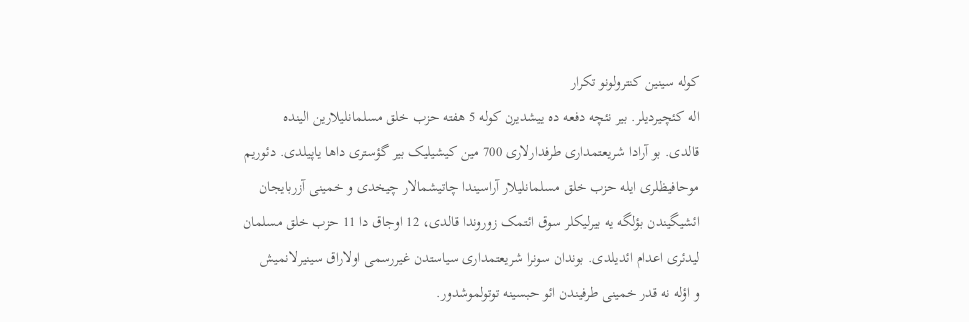کوله سینین کنترولونو تکرار
اله کئچیردیلر. بیر نئچه دفعه ده ییشدیرن کوله 5 هفته حزب خلق مسلمانلیلارین الینده
قالدی. بو آرادا شریعتمداری طرفدارلاری 700 مین کیشیلیک بیر گؤستری داها یاپیلدی. دئوریم
موحافیظلری ایله حزب خلق مسلمانلیلار آراسیندا چاتیشمالار چیخدی و خمینی آزربایجان
ائشیگیندن بؤلگه یه بیرلیکلر سوق ائتمک زوروندا قالدی، 12 اوجاق دا 11 حزب خلق مسلمان
لیدئری اعدام ائدیلدی. بوندان سونرا شریعتمداری سیاستدن غیررسمی اولاراق سینیرلانمیش
و اؤله نه قدر خمینی طرفیندن ائو حبسینه توتولموشدور.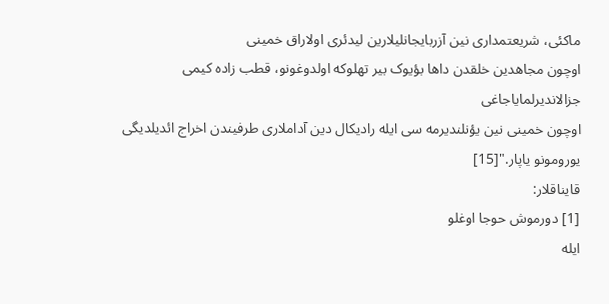ماکئی، شریعتمداری نین آزربایجانلیلارین لیدئری اولاراق خمینی
اوچون مجاهدین خلقدن داها بؤیوک بیر تهلوکه اولدوغونو، قطب زاده کیمی جزالاندیرلمایاجاغی
اوچون خمینی نین یؤنلندیرمه سی ایله رادیکال دین آداملاری طرفیندن اخراج ائدیلدیگی
یورومونو یاپار."[15]
قایناقلار:
[1] دورموش حوجا اوغلو
ایله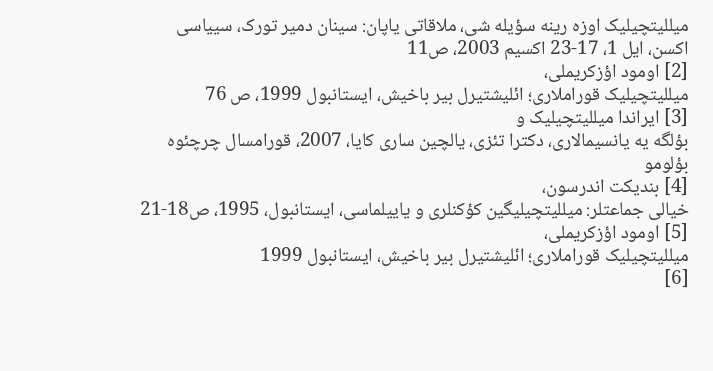میللیتچیلیک اوزه رینه سؤیله شی، ملاقاتی یاپان: سینان دمیر تورک، سییاسی
اکسن، ایل 1، 17-23 اکسیم 2003، ص11
[2] اومود اؤزکریملی،
میللیتچیلیک قوراملاری؛ ائلیشتیرل بیر باخیش، ایستانبول 1999، ص 76
[3] ایراندا میللیتچیلیک و
بؤلگه یه یانسیمالاری، دکترا تئزی، یالچین ساری کایا، 2007، قورامسال چرچئوه
بؤلومو
[4] بندیکت اندرسون،
خیالی جماعتلر: میللیتچیلیگین کؤکنلری و یاییلماسی، ایستانبول، 1995، ص18-21
[5] اومود اؤزکریملی،
میللیتچیلیک قوراملاری؛ ائلیشتیرل بیر باخیش، ایستانبول 1999
[6]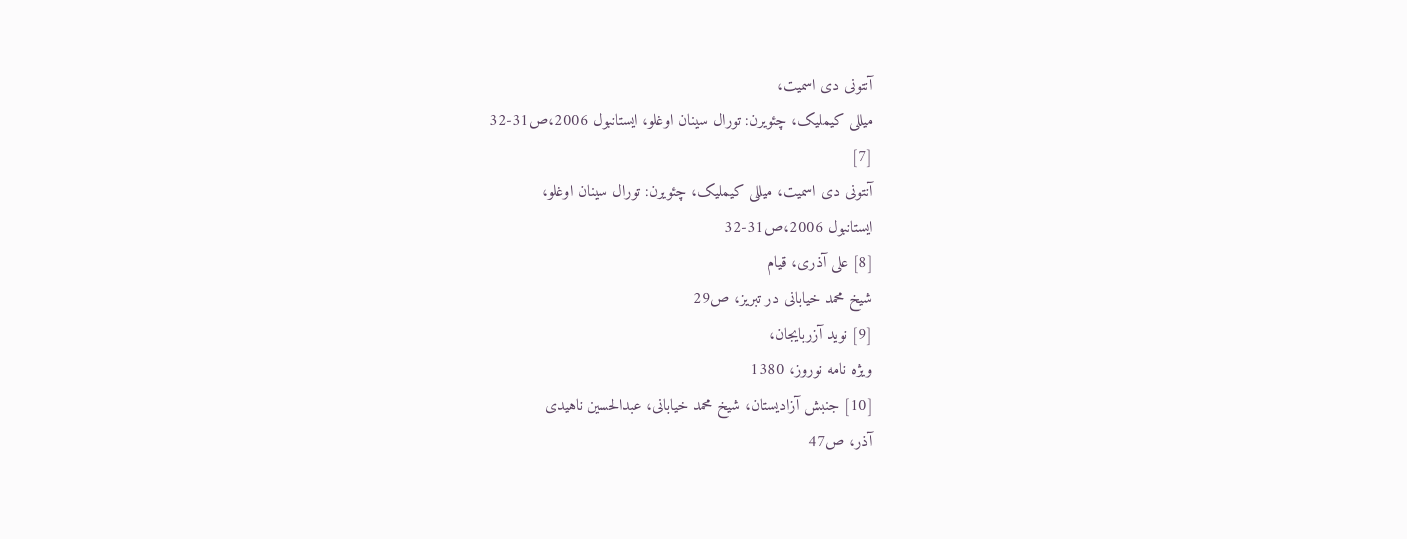آنتونی دی اسمیت،
میللی کیملیک، چئویرن: تورال سینان اوغلو، ایستانبول 2006،ص31-32
[7]
آنتونی دی اسمیت، میللی کیملیک، چئویرن: تورال سینان اوغلو،
ایستانبول 2006،ص31-32
[8] علی آذری، قیام
شیخ محمد خیابانی در تبریز، ص29
[9] نوید آزربایجان،
ویژه نامه نوروز، 1380
[10] جنبش آزادیستان، شیخ محمد خیابانی، عبدالحسین ناهیدی
آذر، ص47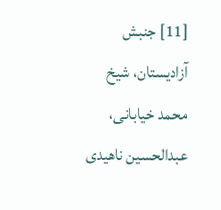[11] جنبش آزادیستان، شیخ
محمد خیابانی، عبدالحسین ناهیدی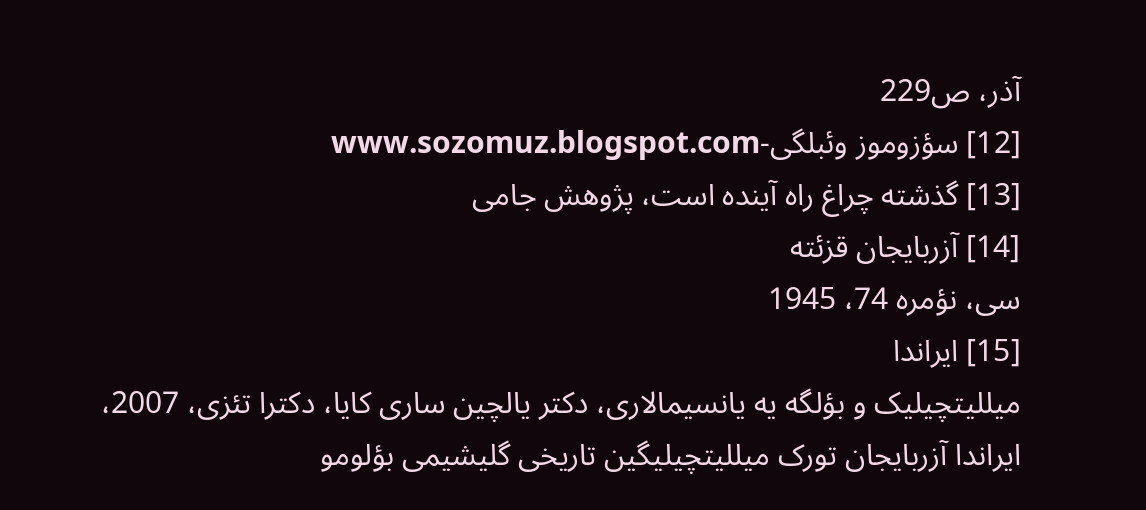آذر، ص229
[12] سؤزوموز وئبلگی-www.sozomuz.blogspot.com
[13] گذشته چراغ راه آینده است، پژوهش جامی
[14] آزربایجان قزئته
سی، نؤمره 74، 1945
[15] ایراندا
میللیتچیلیک و بؤلگه یه یانسیمالاری، دکتر یالچین ساری کایا، دکترا تئزی، 2007،
ایراندا آزربایجان تورک میللیتچیلیگین تاریخی گلیشیمی بؤلومو